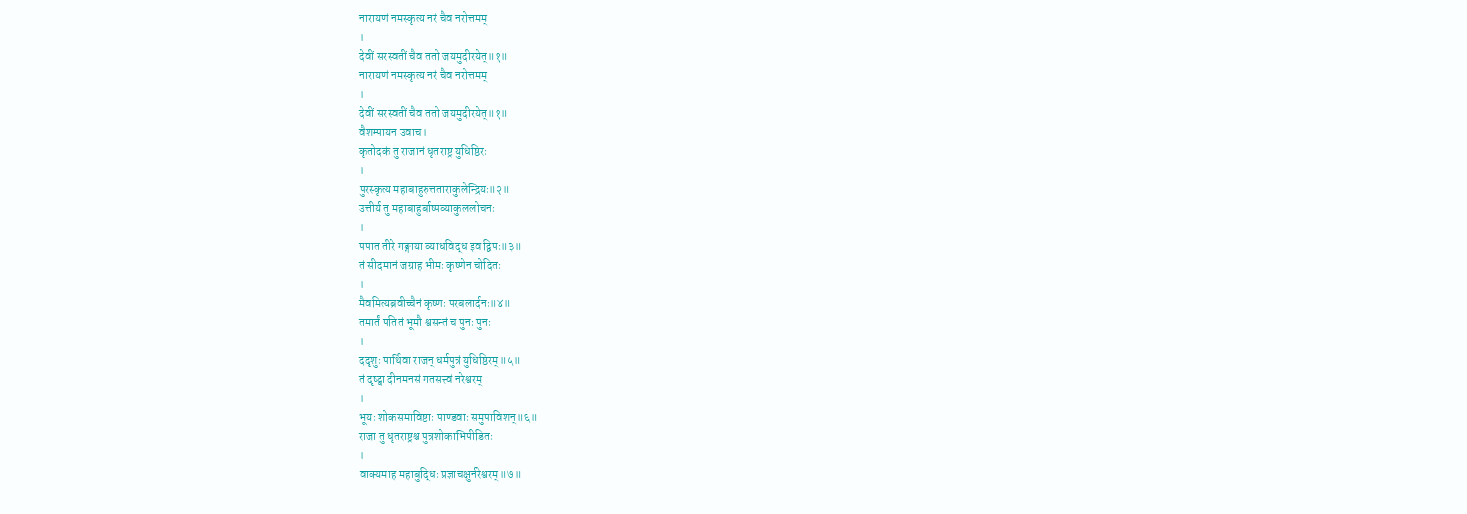नारायणं नमस्कृत्य नरं चैव नरोत्तमम्
।
देवीं सरस्वतीं चैव ततो जयमुदीरयेत्॥१॥
नारायणं नमस्कृत्य नरं चैव नरोत्तमम्
।
देवीं सरस्वतीं चैव ततो जयमुदीरयेत्॥१॥
वैशम्पायन उवाच।
कृतोदकं तु राजानं धृतराष्ट्र युधिष्ठिरः
।
पुरस्कृत्य महाबाहुरुत्तताराकुलेन्द्रियः॥२॥
उत्तीर्य तु महाबाहुर्बाष्पव्याकुललोचनः
।
पपात तीरे गङ्गाया व्याधविद्ध इव द्विपः॥३॥
तं सीदमानं जग्राह भीमः कृष्णेन चोदितः
।
मैवमित्यब्रवीच्चैनं कृष्णः परबलार्दनः॥४॥
तमार्तं पतितं भूमौ श्वसन्तं च पुनः पुनः
।
ददृशुः पार्थिवा राजन् धर्मपुत्रं युधिष्ठिरम्॥५॥
तं दृष्ट्वा दीनमनसं गतसत्त्वं नरेश्वरम्
।
भूयः शोकसमाविष्टाः पाण्डवाः समुपाविशन्॥६॥
राजा तु धृतराष्ट्रश्च पुत्रशोकाभिपीडितः
।
वाक्यमाह महाबुद्धिः प्रज्ञाचक्षुर्नरेश्वरम्॥७॥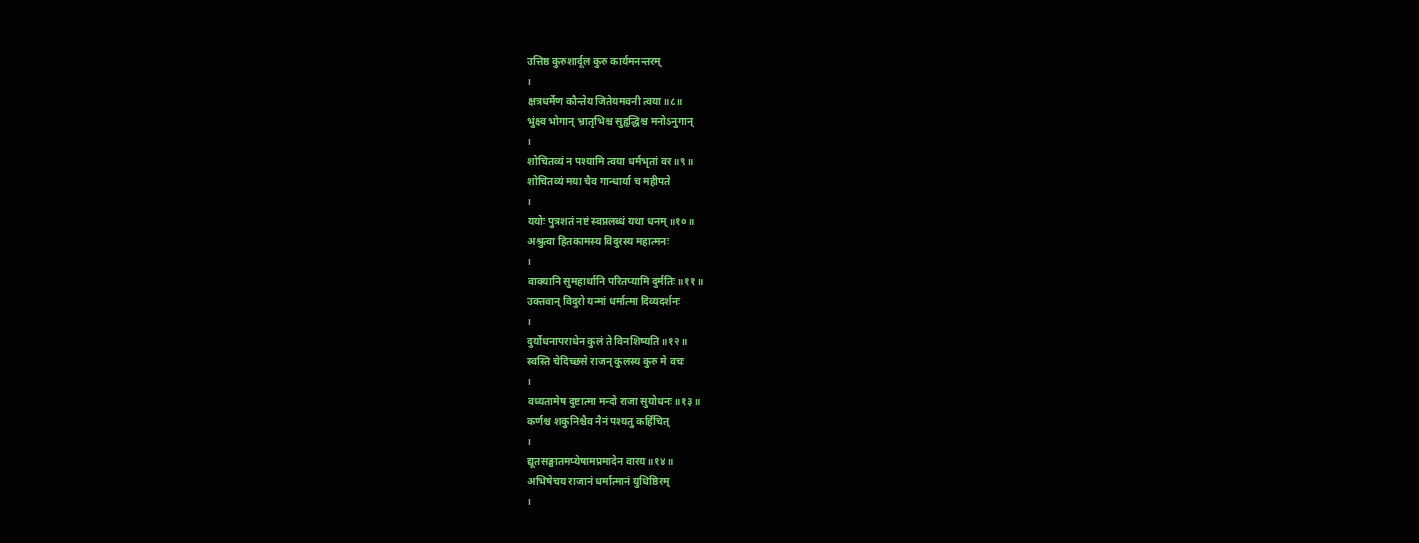उत्तिष्ठ कुरुशार्दूल कुरु कार्यमनन्तरम्
।
क्षत्रधर्मेण कौन्तेय जितेयमवनी त्वया॥८॥
भुंक्ष्व भोगान् भ्रातृभिश्च सुहृद्धिश्च मनोऽनुगान्
।
शोचितव्यं न पश्यामि त्वया धर्मभृतां वर॥९॥
शोचितव्यं मया चैव गान्धार्या च महीपते
।
ययोः पुत्रशतं नष्टं स्वप्नलब्धं यथा धनम्॥१०॥
अश्रुत्वा हितकामस्य विदुरस्य महात्मनः
।
वाक्यानि सुमहार्थानि परितप्यामि दुर्मतिः॥११॥
उक्तवान् विदुरो यन्मां धर्मात्मा दिव्यदर्शनः
।
दुर्योधनापराधेन कुलं ते विनशिष्यति॥१२॥
स्वस्ति चेदिच्छसे राजन् कुलस्य कुरु मे वचः
।
वध्यतामेष दुष्टात्मा मन्दो राजा सुयोधनः॥१३॥
कर्णश्च शकुनिश्चैव नैनं पश्यतु कर्हिचित्
।
द्यूतसङ्घातमप्येषामप्रमादेन वारय॥१४॥
अभिषेचय राजानं धर्मात्मानं युधिष्ठिरम्
।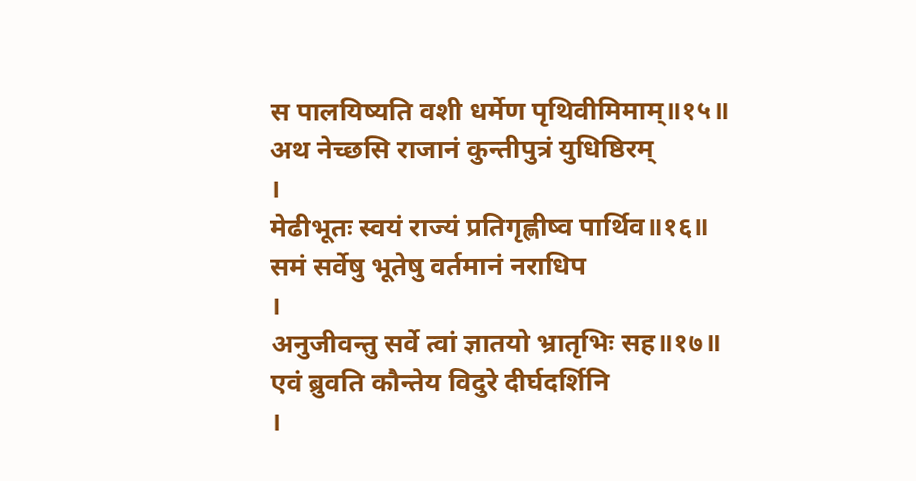स पालयिष्यति वशी धर्मेण पृथिवीमिमाम्॥१५॥
अथ नेच्छसि राजानं कुन्तीपुत्रं युधिष्ठिरम्
।
मेढीभूतः स्वयं राज्यं प्रतिगृह्णीष्व पार्थिव॥१६॥
समं सर्वेषु भूतेषु वर्तमानं नराधिप
।
अनुजीवन्तु सर्वे त्वां ज्ञातयो भ्रातृभिः सह॥१७॥
एवं ब्रुवति कौन्तेय विदुरे दीर्घदर्शिनि
।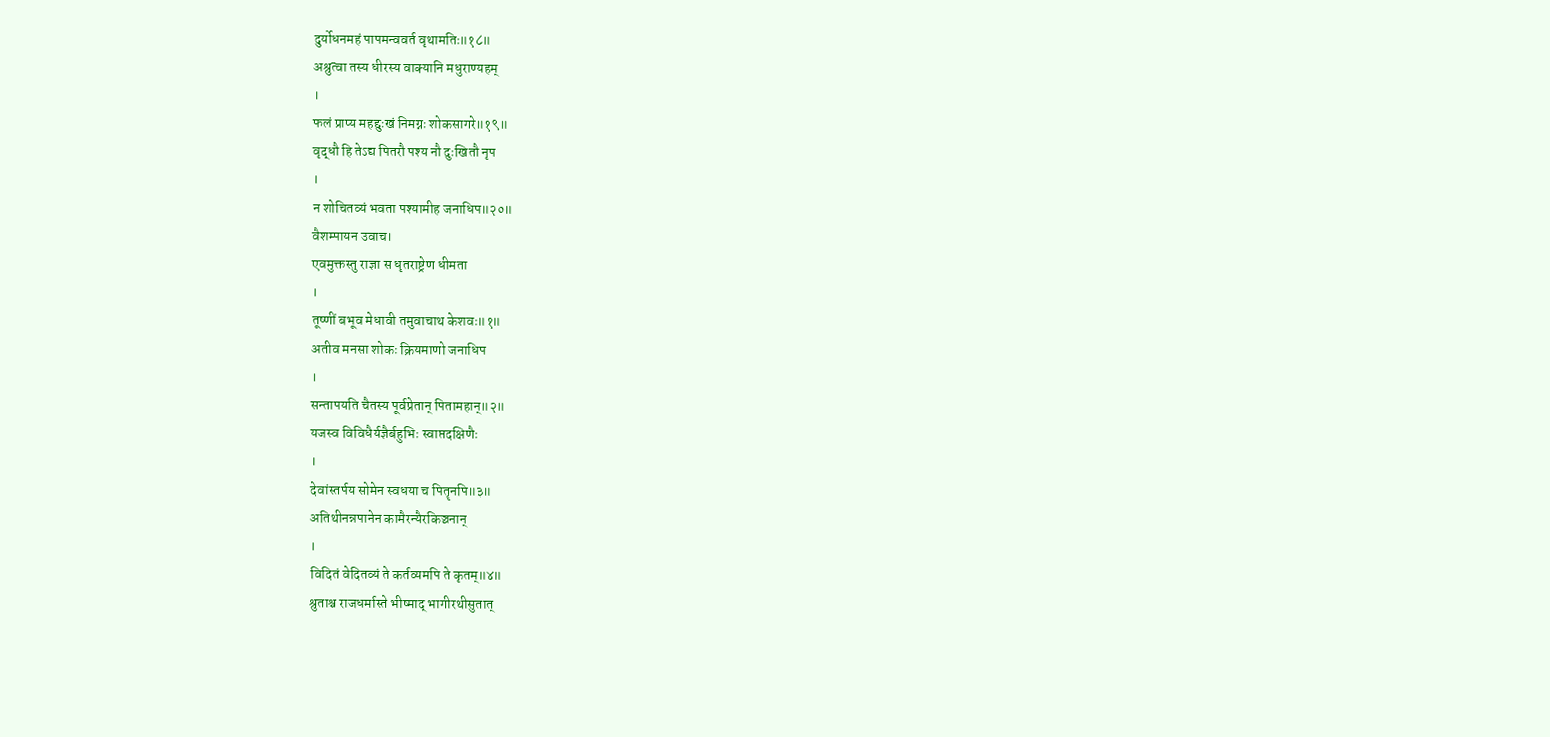दुर्योधनमहं पापमन्ववर्त वृथामतिः॥१८॥
अश्रुत्वा तस्य धीरस्य वाक्यानि मधुराण्यहम्
।
फलं प्राप्य महद्दुःखं निमग्नः शोकसागरे॥१९॥
वृद्धौ हि तेऽद्य पितरौ पश्य नौ दुःखितौ नृप
।
न शोचितव्यं भवता पश्यामीह जनाधिप॥२०॥
वैशम्पायन उवाच।
एवमुक्तस्तु राज्ञा स धृतराष्ट्रेण धीमता
।
तूष्णीं बभूव मेधावी तमुवाचाथ केशवः॥१॥
अतीव मनसा शोकः क्रियमाणो जनाधिप
।
सन्तापयति चैतस्य पूर्वप्रेतान् पितामहान्॥२॥
यजस्व विविधैर्यज्ञैर्बहुभिः स्वाप्तदक्षिणैः
।
देवांस्तर्पय सोमेन स्वधया च पितॄनपि॥३॥
अतिथीनन्नपानेन कामैरन्यैरकिञ्चनान्
।
विदितं वेदितव्यं ते कर्तव्यमपि ते कृतम्॥४॥
श्रुताश्च राजधर्मास्ते भीष्माद् भागीरथीसुतात्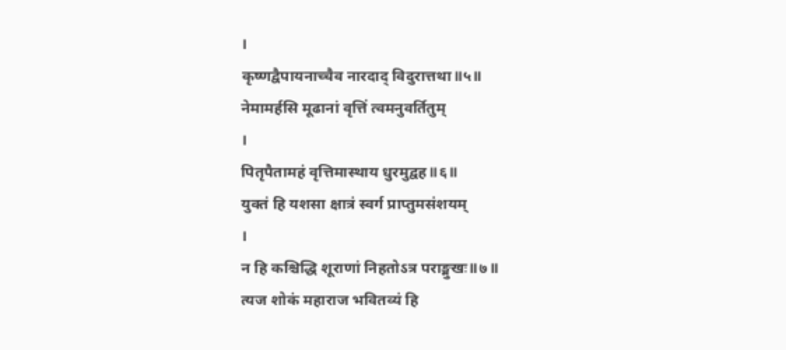।
कृष्णद्वैपायनाच्चैव नारदाद् विदुरात्तथा॥५॥
नेमामर्हसि मूढानां वृत्तिं त्वमनुवर्तितुम्
।
पितृपैतामहं वृत्तिमास्थाय धुरमुद्वह॥६॥
युक्तं हि यशसा क्षात्रं स्वर्ग प्राप्तुमसंशयम्
।
न हि कश्चिद्धि शूराणां निहतोऽत्र पराङ्मुखः॥७॥
त्यज शोकं महाराज भवितव्यं हि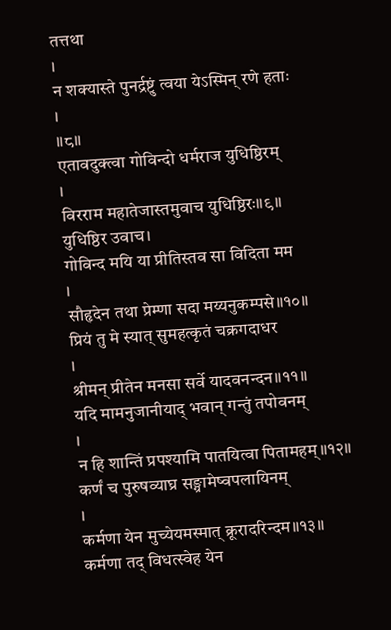तत्तथा
।
न शक्यास्ते पुनर्द्रष्टुं त्वया येऽस्मिन् रणे हताः
।
॥८॥
एतावदुक्त्वा गोविन्दो धर्मराज युधिष्ठिरम्
।
विरराम महातेजास्तमुवाच युधिष्ठिरः॥९॥
युधिष्ठिर उवाच।
गोविन्द मयि या प्रीतिस्तव सा विदिता मम
।
सौहृदेन तथा प्रेम्णा सदा मय्यनुकम्पसे॥१०॥
प्रियं तु मे स्यात् सुमहत्कृतं चक्रगदाधर
।
श्रीमन् प्रीतेन मनसा सर्वे यादवनन्दन॥११॥
यदि मामनुजानीयाद् भवान् गन्तुं तपोवनम्
।
न हि शान्तिं प्रपश्यामि पातयित्वा पितामहम्॥१२॥
कर्णं च पुरुषव्याघ्र सङ्ग्रामेष्वपलायिनम्
।
कर्मणा येन मुच्येयमस्मात् क्रूरादरिन्दम॥१३॥
कर्मणा तद् विधत्स्वेह येन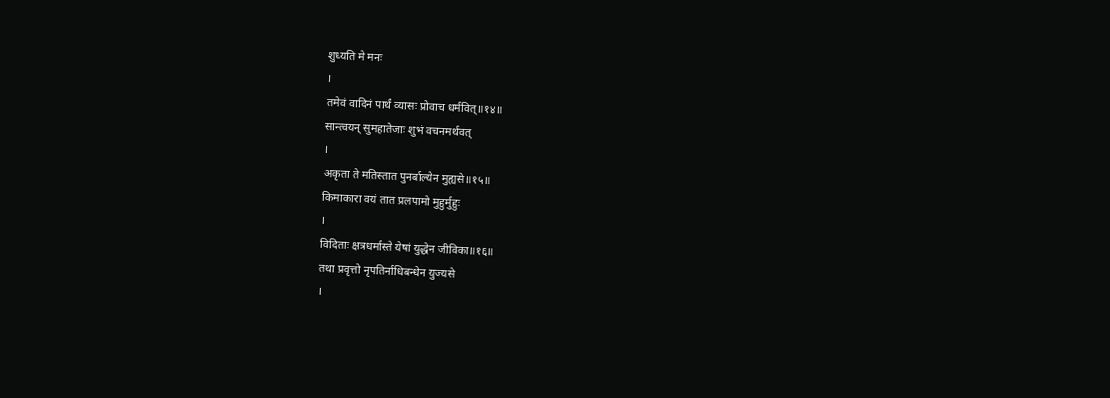शुध्यति मे मनः
।
तमेवं वादिनं पार्थं व्यासः प्रोवाच धर्मवित्॥१४॥
सान्त्वयन् सुमहातेजाः शुभं वचनमर्थवत्
।
अकृता ते मतिस्तात पुनर्बाल्येन मुह्यसे॥१५॥
किमाकारा वयं तात प्रलपामो मुहुर्मुहुः
।
विदिताः क्षत्रधर्मास्ते येषां युद्धेन जीविका॥१६॥
तथा प्रवृत्तो नृपतिर्नाधिबन्धेन युज्यसे
।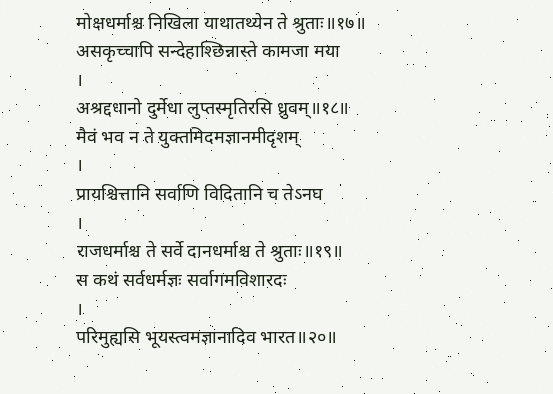मोक्षधर्माश्च निखिला याथातथ्येन ते श्रुताः॥१७॥
असकृच्चापि सन्देहाश्छिन्नास्ते कामजा मया
।
अश्रद्दधानो दुर्मेधा लुप्तस्मृतिरसि ध्रुवम्॥१८॥
मैवं भव न ते युक्तमिदमज्ञानमीदृशम्
।
प्रायश्चित्तानि सर्वाणि विदितानि च तेऽनघ
।
राजधर्माश्च ते सर्वे दानधर्माश्च ते श्रुताः॥१९॥
स कथं सर्वधर्मज्ञः सर्वागमविशारदः
।
परिमुह्यसि भूयस्त्वमज्ञानादिव भारत॥२०॥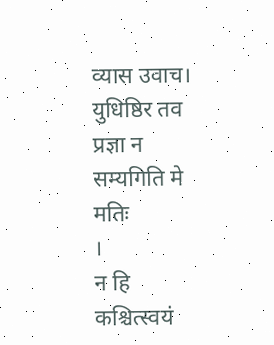व्यास उवाच।
युधिष्ठिर तव प्रज्ञा न सम्यगिति मे मतिः
।
न हि कश्चित्स्वयं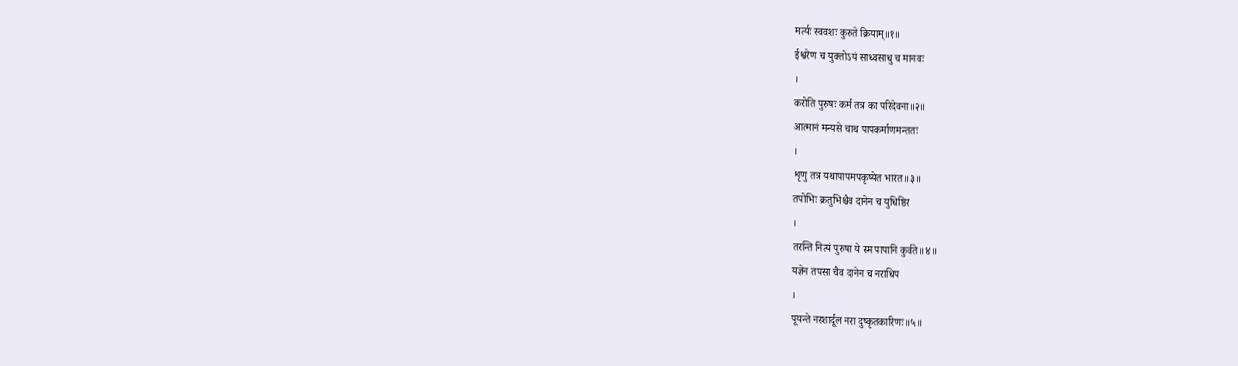मर्त्यः स्ववशः कुरुते क्रियाम्॥१॥
ईश्वरेण च युक्तोऽयं साध्वसाधु च मानवः
।
करोति पुरुषः कर्म तत्र का परिदेवना॥२॥
आत्मानं मन्यसे चाथ पापकर्माणमन्ततः
।
शृणु तत्र यथापापमपकृष्येत भारत॥३॥
तपोभिः क्रतुभिश्चैव दानेन च युधिष्ठिर
।
तरन्ति नित्यं पुरुषा ये स्म पापानि कुर्वते॥४॥
यज्ञेन तपसा चैव दानेन च नराधिप
।
पूयन्ते नरशार्दूल नरा दुष्कृतकारिणः॥५॥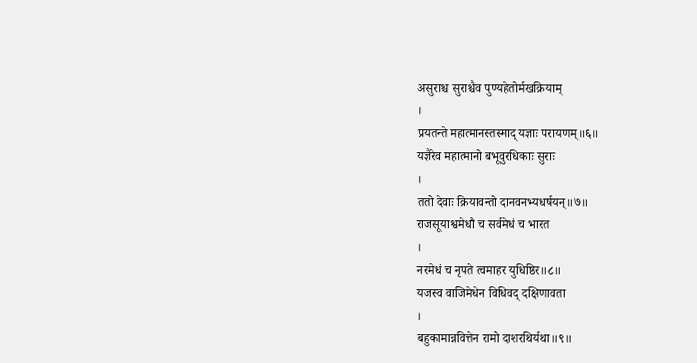असुराश्च सुराश्चैव पुण्यहेतोर्मखक्रियाम्
।
प्रयतन्ते महात्मानस्तस्माद् यज्ञाः परायणम्॥६॥
यज्ञैरेव महात्मानो बभूवुरधिकाः सुराः
।
ततो देवाः क्रियावन्तो दानवनभ्यधर्षयन्॥७॥
राजसूयाश्वमेधौ च सर्वमेधं च भारत
।
नरमेधं च नृपते त्वमाहर युधिष्ठिर॥८॥
यजस्व वाजिमेधेन विधिवद् दक्षिणावता
।
बहुकामान्नवित्तेन रामो दाशरथिर्यथा॥९॥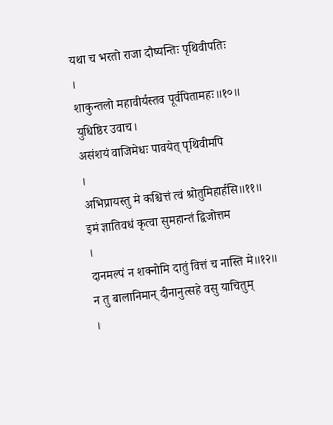यथा च भरतो राजा दौष्यन्तिः पृथिवीपतिः
।
शाकुन्तलो महावीर्यस्तव पूर्वपितामहः॥१०॥
युधिष्ठिर उवाच।
असंशयं वाजिमेधः पावयेत् पृथिवीमपि
।
अभिप्रायस्तु मे कश्चित्तं त्वं श्रोतुमिहार्हसि॥११॥
इमं ज्ञातिवधं कृत्वा सुमहान्तं द्विजोत्तम
।
दानमल्पं न शक्नोमि दातुं वित्तं च नास्ति मे॥१२॥
न तु बालानिमान् दीनानुत्सहे वसु याचितुम्
।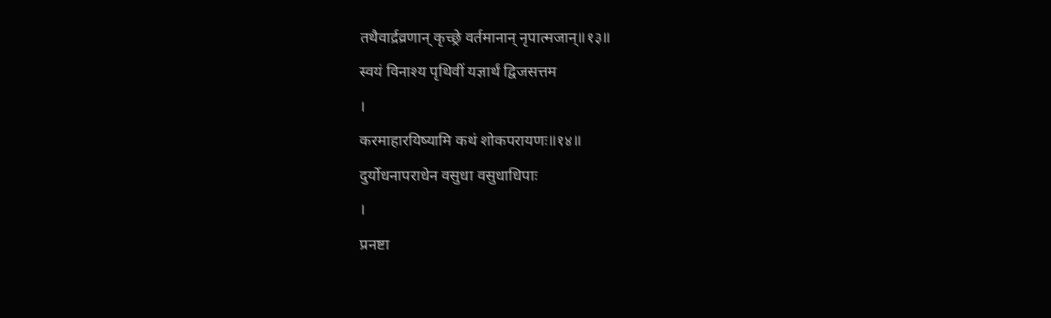तथैवार्द्रव्रणान् कृच्छ्रे वर्तमानान् नृपात्मजान्॥१३॥
स्वयं विनाश्य पृथिवीं यज्ञार्थं द्विजसत्तम
।
करमाहारयिष्यामि कथं शोकपरायणः॥१४॥
दुर्योधनापराधेन वसुधा वसुधाधिपाः
।
प्रनष्टा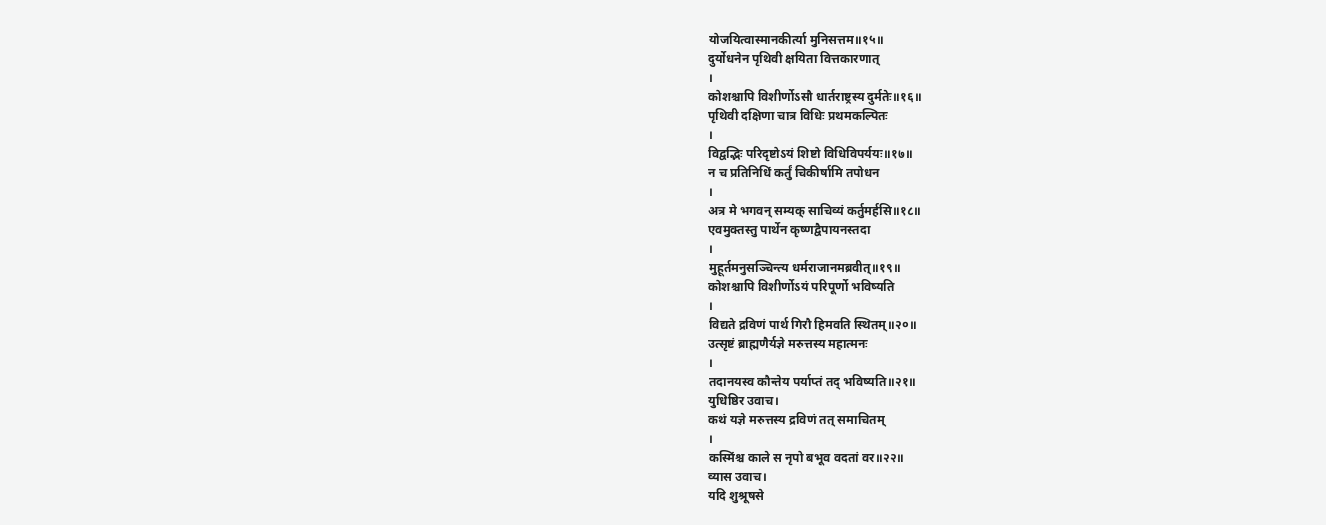योजयित्वास्मानकीर्त्या मुनिसत्तम॥१५॥
दुर्योधनेन पृथिवी क्षयिता वित्तकारणात्
।
कोशश्चापि विशीर्णोऽसौ धार्तराष्ट्रस्य दुर्मतेः॥१६॥
पृथिवी दक्षिणा चात्र विधिः प्रथमकल्पितः
।
विद्वद्भिः परिदृष्टोऽयं शिष्टो विधिविपर्ययः॥१७॥
न च प्रतिनिधिं कर्तुं चिकीर्षामि तपोधन
।
अत्र मे भगवन् सम्यक् साचिव्यं कर्तुमर्हसि॥१८॥
एवमुक्तस्तु पार्थेन कृष्णद्वैपायनस्तदा
।
मुहूर्तमनुसञ्चिन्त्य धर्मराजानमब्रवीत्॥१९॥
कोशश्चापि विशीर्णोऽयं परिपूर्णो भविष्यति
।
विद्यते द्रविणं पार्थ गिरौ हिमवति स्थितम्॥२०॥
उत्सृष्टं ब्राह्मणैर्यज्ञे मरुत्तस्य महात्मनः
।
तदानयस्व कौन्तेय पर्याप्तं तद् भविष्यति॥२१॥
युधिष्ठिर उवाच।
कथं यज्ञे मरुत्तस्य द्रविणं तत् समाचितम्
।
कस्मिंश्च काले स नृपो बभूव वदतां वर॥२२॥
व्यास उवाच।
यदि शुश्रूषसे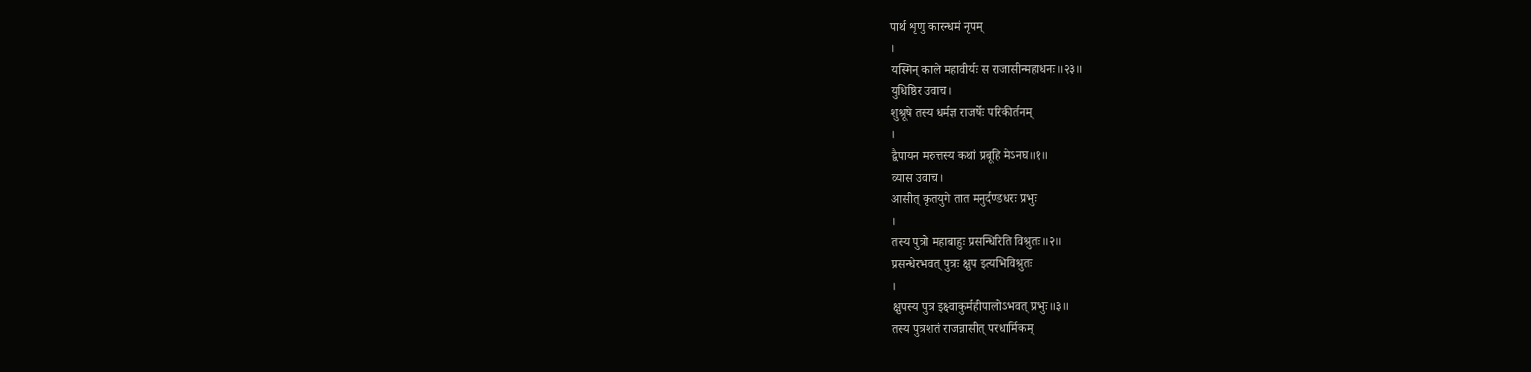पार्थ शृणु कारन्धमं नृपम्
।
यस्मिन् काले महावीर्यः स राजासीन्महाधनः॥२३॥
युधिष्ठिर उवाच।
शुश्रूषे तस्य धर्मज्ञ राजर्षेः परिकीर्तनम्
।
द्वैपायन मरुत्तस्य कथां प्रबूहि मेऽनघ॥१॥
व्यास उवाच।
आसीत् कृतयुगे तात मनुर्दण्डधरः प्रभुः
।
तस्य पुत्रो महाबाहुः प्रसन्धिरिति विश्रुतः॥२॥
प्रसन्धेरभवत् पुत्रः क्षुप इत्यभिविश्रुतः
।
क्षुपस्य पुत्र इक्ष्वाकुर्महीपालोऽभवत् प्रभुः॥३॥
तस्य पुत्रशतं राजन्नासीत् परधार्मिकम्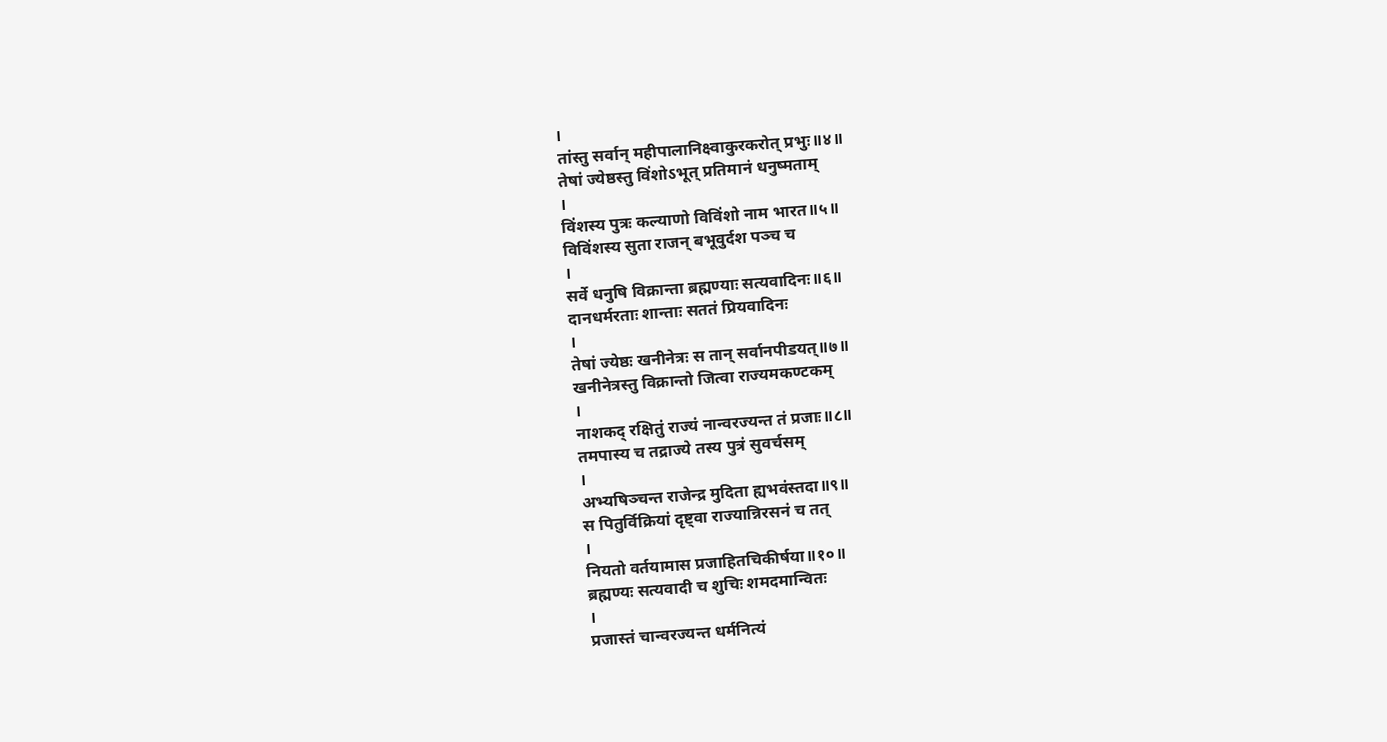।
तांस्तु सर्वान् महीपालानिक्ष्वाकुरकरोत् प्रभुः॥४॥
तेषां ज्येष्ठस्तु विंशोऽभूत् प्रतिमानं धनुष्मताम्
।
विंशस्य पुत्रः कल्याणो विविंशो नाम भारत॥५॥
विविंशस्य सुता राजन् बभूवुर्दश पञ्च च
।
सर्वे धनुषि विक्रान्ता ब्रह्मण्याः सत्यवादिनः॥६॥
दानधर्मरताः शान्ताः सततं प्रियवादिनः
।
तेषां ज्येष्ठः खनीनेत्रः स तान् सर्वानपीडयत्॥७॥
खनीनेत्रस्तु विक्रान्तो जित्वा राज्यमकण्टकम्
।
नाशकद् रक्षितुं राज्यं नान्वरज्यन्त तं प्रजाः॥८॥
तमपास्य च तद्राज्ये तस्य पुत्रं सुवर्चसम्
।
अभ्यषिञ्चन्त राजेन्द्र मुदिता ह्यभवंस्तदा॥९॥
स पितुर्विक्रियां दृष्ट्वा राज्यान्निरसनं च तत्
।
नियतो वर्तयामास प्रजाहितचिकीर्षया॥१०॥
ब्रह्मण्यः सत्यवादी च शुचिः शमदमान्वितः
।
प्रजास्तं चान्वरज्यन्त धर्मनित्यं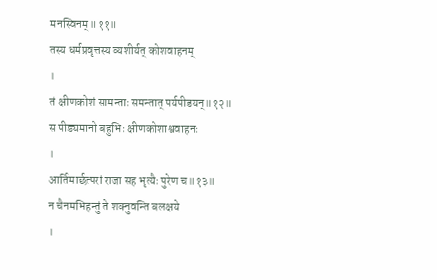मनस्विनम्॥११॥
तस्य धर्मप्रवृत्तस्य व्यशीर्यत् कोशवाहनम्
।
तं क्षीणकोशं सामन्ताः समन्तात् पर्यपीडयन्॥१२॥
स पीड्यमानो बहुभिः क्षीणकोशाश्ववाहनः
।
आर्तिमार्छत्परां राजा सह भृत्यैः पुरेण च॥१३॥
न चैनमभिहन्तुं ते शक्नुवन्ति बलक्षये
।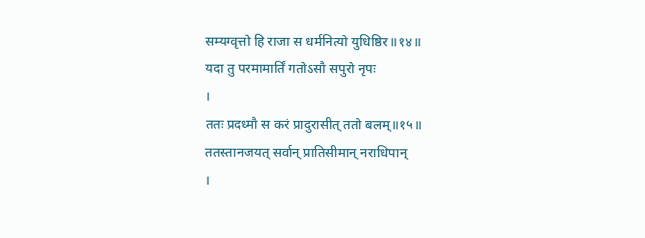सम्यग्वृत्तो हि राजा स धर्मनित्यो युधिष्ठिर॥१४॥
यदा तु परमामार्तिं गतोऽसौ सपुरो नृपः
।
ततः प्रदध्मौ स करं प्रादुरासीत् ततो बलम्॥१५॥
ततस्तानजयत् सर्वान् प्रातिसीमान् नराधिपान्
।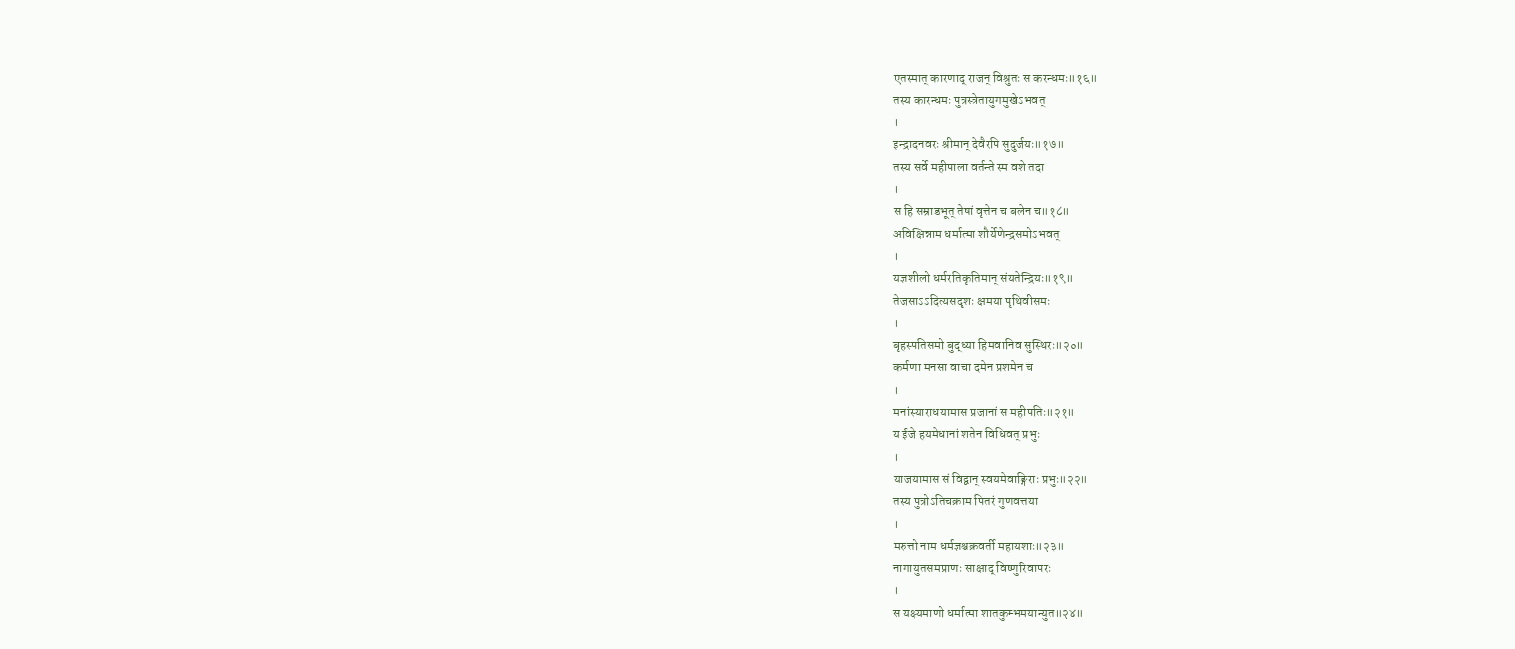एतस्मात् कारणाद् राजन् विश्रुतः स करन्धमः॥१६॥
तस्य कारन्धमः पुत्रस्त्रेतायुगमुखेऽभवत्
।
इन्द्रादनवरः श्रीमान् देवैरपि सुदुर्जयः॥१७॥
तस्य सर्वे महीपाला वर्तन्ते स्म वशे तदा
।
स हि सम्राडभूत् तेषां वृत्तेन च बलेन च॥१८॥
अविक्षिन्नाम धर्मात्मा शौर्येणेन्द्रसमोऽभवत्
।
यज्ञशीलो धर्मरतिकृतिमान् संयतेन्द्रियः॥१९॥
तेजसाऽऽदित्यसदृशः क्षमया पृथिवीसमः
।
बृहस्पतिसमो बुद्ध्या हिमवानिव सुस्थिरः॥२०॥
कर्मणा मनसा वाचा दमेन प्रशमेन च
।
मनांस्याराधयामास प्रजानां स महीपतिः॥२१॥
य ईजे हयमेधानां शतेन विधिवत् प्रभुः
।
याजयामास सं विद्वान् स्वयमेवाङ्गिराः प्रभुः॥२२॥
तस्य पुत्रोऽतिचक्राम पितरं गुणवत्तया
।
मरुत्तो नाम धर्मज्ञश्चक्रवर्ती महायशाः॥२३॥
नागायुतसमप्राणः साक्षाद् विष्णुरिवापरः
।
स यक्ष्यमाणो धर्मात्मा शातकुम्भमयान्युत॥२४॥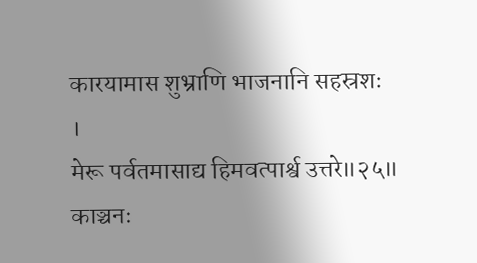कारयामास शुभ्राणि भाजनानि सहस्रशः
।
मेरू पर्वतमासाद्य हिमवत्पार्श्व उत्तरे॥२५॥
काञ्चनः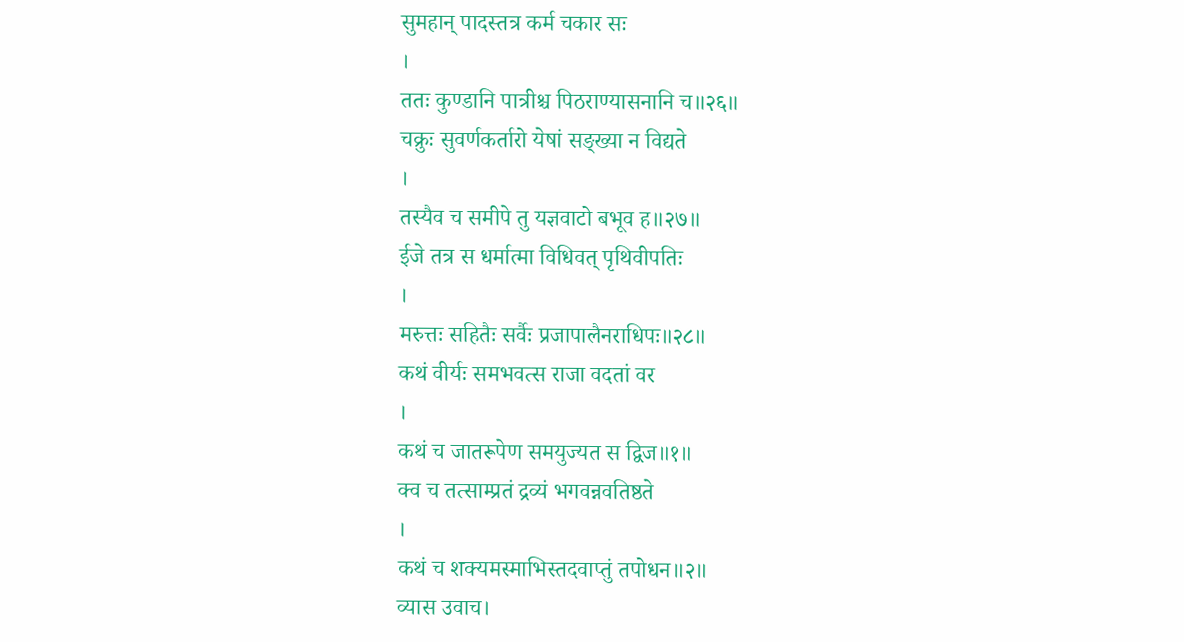सुमहान् पादस्तत्र कर्म चकार सः
।
ततः कुण्डानि पात्रीश्च पिठराण्यासनानि च॥२६॥
चक्रुः सुवर्णकर्तारो येषां सङ्ख्या न विद्यते
।
तस्यैव च समीपे तु यज्ञवाटो बभूव ह॥२७॥
ईजे तत्र स धर्मात्मा विधिवत् पृथिवीपतिः
।
मरुत्तः सहितैः सर्वैः प्रजापालैनराधिपः॥२८॥
कथं वीर्यः समभवत्स राजा वदतां वर
।
कथं च जातरूपेण समयुज्यत स द्विज॥१॥
क्व च तत्साम्प्रतं द्रव्यं भगवन्नवतिष्ठते
।
कथं च शक्यमस्माभिस्तदवाप्तुं तपोधन॥२॥
व्यास उवाच।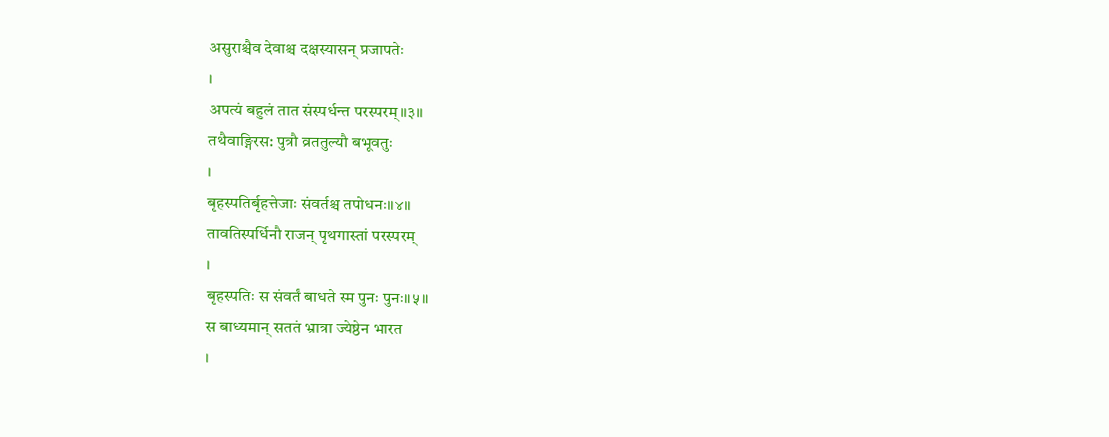असुराश्चैव देवाश्च दक्षस्यासन् प्रजापतेः
।
अपत्यं बहुलं तात संस्पर्धन्त परस्परम्॥३॥
तथैवाङ्गिरस: पुत्रौ व्रततुल्यौ बभूवतुः
।
बृहस्पतिर्बृहत्तेजाः संवर्तश्च तपोधनः॥४॥
तावतिस्पर्धिनौ राजन् पृथगास्तां परस्परम्
।
बृहस्पतिः स संवर्तं बाधते स्म पुनः पुनः॥५॥
स बाध्यमान् सततं भ्रात्रा ज्येष्ठेन भारत
।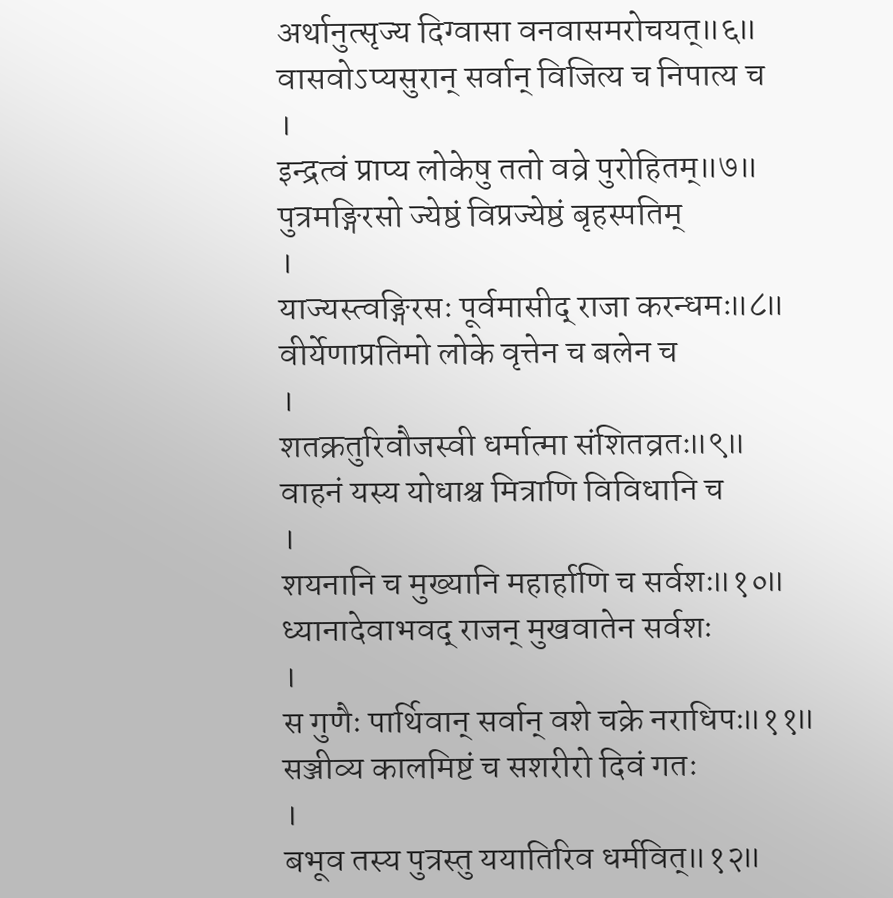अर्थानुत्सृज्य दिग्वासा वनवासमरोचयत्॥६॥
वासवोऽप्यसुरान् सर्वान् विजित्य च निपात्य च
।
इन्द्रत्वं प्राप्य लोकेषु ततो वव्रे पुरोहितम्॥७॥
पुत्रमङ्गिरसो ज्येष्ठं विप्रज्येष्ठं बृहस्पतिम्
।
याज्यस्त्वङ्गिरसः पूर्वमासीद् राजा करन्धमः॥८॥
वीर्येणाप्रतिमो लोके वृत्तेन च बलेन च
।
शतक्रतुरिवौजस्वी धर्मात्मा संशितव्रतः॥९॥
वाहनं यस्य योधाश्च मित्राणि विविधानि च
।
शयनानि च मुख्यानि महार्हाणि च सर्वशः॥१०॥
ध्यानादेवाभवद् राजन् मुखवातेन सर्वशः
।
स गुणैः पार्थिवान् सर्वान् वशे चक्रे नराधिपः॥११॥
सञ्जीव्य कालमिष्टं च सशरीरो दिवं गतः
।
बभूव तस्य पुत्रस्तु ययातिरिव धर्मवित्॥१२॥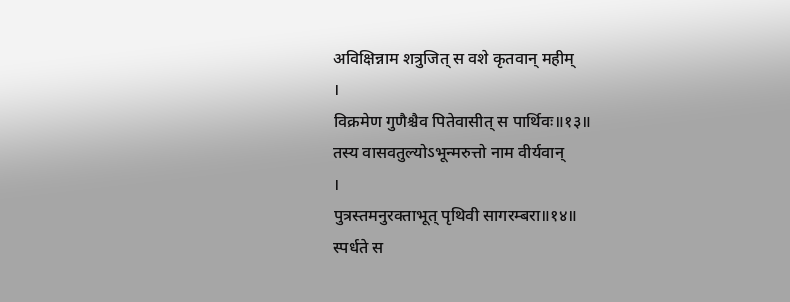अविक्षिन्नाम शत्रुजित् स वशे कृतवान् महीम्
।
विक्रमेण गुणैश्चैव पितेवासीत् स पार्थिवः॥१३॥
तस्य वासवतुल्योऽभून्मरुत्तो नाम वीर्यवान्
।
पुत्रस्तमनुरक्ताभूत् पृथिवी सागरम्बरा॥१४॥
स्पर्धते स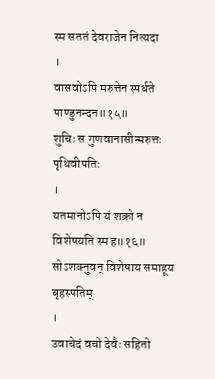स्म सततं देवराजेन नित्यदा
।
वासवोऽपि मरुत्तेन स्पर्धते पाण्डुनन्दन॥१५॥
शुचिः स गुणवानासीन्मरुत्तः पृथिवीपतिः
।
यतमानोऽपि यं शक्रो न विशेषयति स्म ह॥१६॥
सोऽशक्नुवन् विशेषाय समाहूय बृहस्पतिम्
।
उवाचेदं वचो देवैः सहितो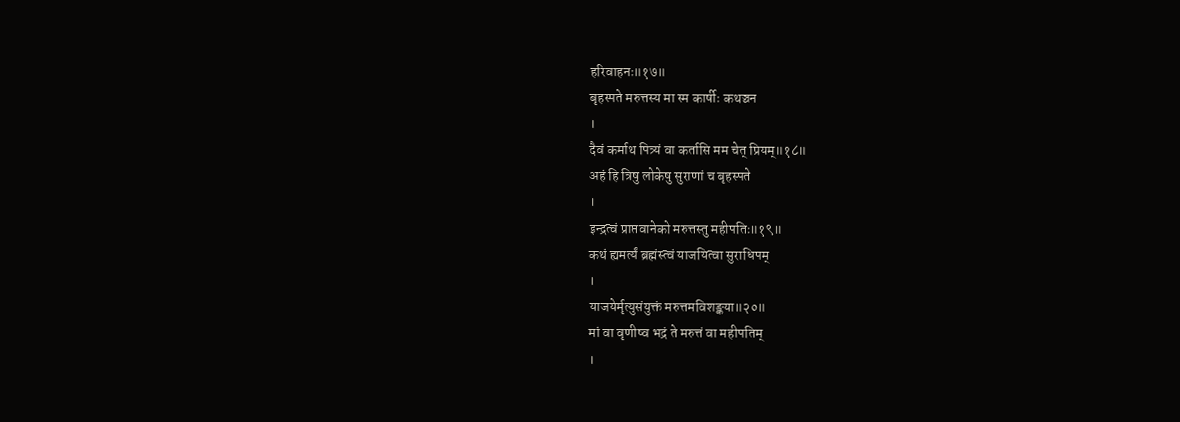हरिवाहनः॥१७॥
बृहस्पते मरुत्तस्य मा स्म कार्षीः कथञ्चन
।
दैवं कर्माथ पित्र्यं वा कर्तासि मम चेत् प्रियम्॥१८॥
अहं हि त्रिषु लोकेषु सुराणां च बृहस्पते
।
इन्द्रत्वं प्राप्तवानेको मरुत्तस्तु महीपतिः॥१९॥
कथं ह्यमर्त्यं ब्रह्मंस्त्वं याजयित्वा सुराधिपम्
।
याजयेर्मृत्युसंयुक्तं मरुत्तमविशङ्कया॥२०॥
मां वा वृणीष्व भद्रं ते मरुत्तं वा महीपतिम्
।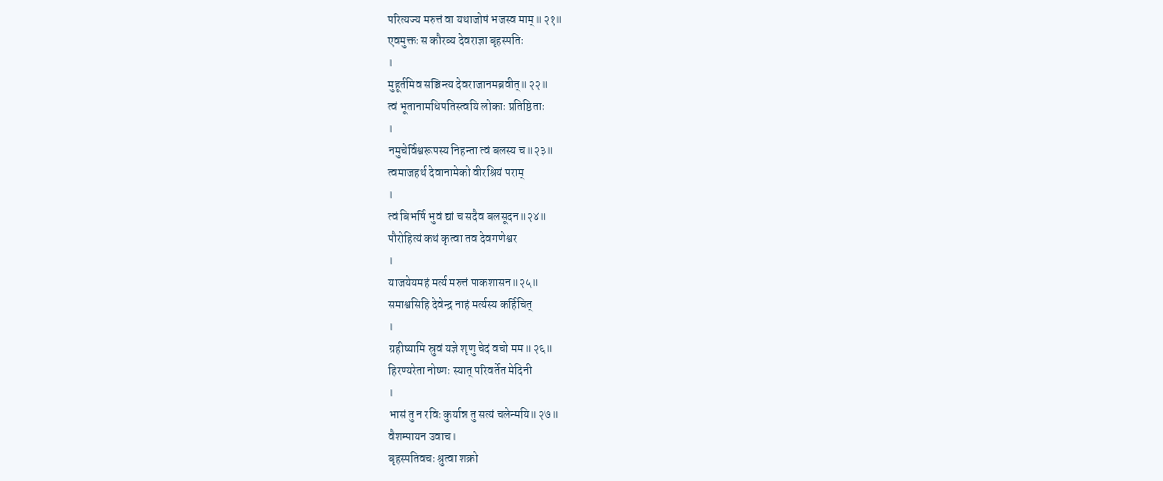परित्यज्य मरुत्तं वा यथाजोषं भजस्व माम्॥२१॥
एवमुक्तः स कौरव्य देवराज्ञा बृहस्पतिः
।
मुहूर्तमिव सञ्चिन्त्य देवराजानमब्रवीत्॥२२॥
त्वं भूतानामधिपतिस्त्वयि लोकाः प्रतिष्ठिताः
।
नमुचेर्विश्वरूपस्य निहन्ता त्वं बलस्य च॥२३॥
त्वमाजहर्थ देवानामेको वीरश्रियं पराम्
।
त्वं बिभर्षि भुवं द्यां च सदैव बलसूदन॥२४॥
पौरोहित्यं कथं कृत्वा तव देवगणेश्वर
।
याजयेयमहं मर्त्य मरुत्तं पाकशासन॥२५॥
समाश्वसिहि देवेन्द्र नाहं मर्त्यस्य कर्हिचित्
।
ग्रहीष्यामि स्रुवं यज्ञे शृणु चेदं वचो मम॥२६॥
हिरण्यरेता नोष्णः स्यात् परिवर्तेत मेदिनी
।
भासं तु न रविः कुर्यान्न तु सत्यं चलेन्मयि॥२७॥
वैशम्पायन उवाच।
बृहस्पतिवचः श्रुत्वा शक्रो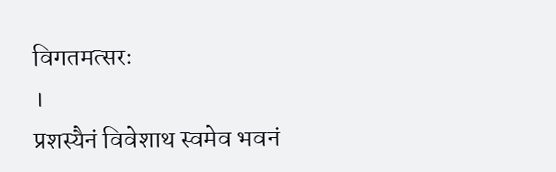विगतमत्सरः
।
प्रशस्यैनं विवेशाथ स्वमेव भवनं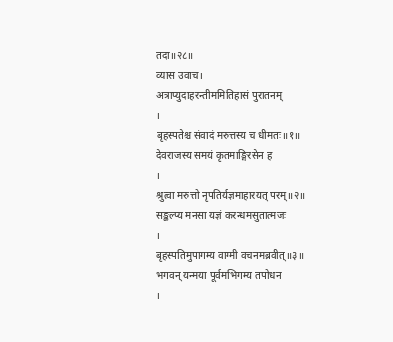तदा॥२८॥
व्यास उवाच।
अत्राप्युदाहरन्तीममितिहासं पुरातनम्
।
बृहस्पतेश्च संवादं मरुत्तस्य च धीमतः॥१॥
देवराजस्य समयं कृतमाङ्गिरसेन ह
।
श्रुत्वा मरुत्तो नृपतिर्यज्ञमाहारयत् परम्॥२॥
सङ्कल्प्य मनसा यज्ञं करन्धमसुतात्मजः
।
बृहस्पतिमुपागम्य वाग्मी वचनमब्रवीत्॥३॥
भगवन् यन्मया पूर्वमभिगम्य तपोधन
।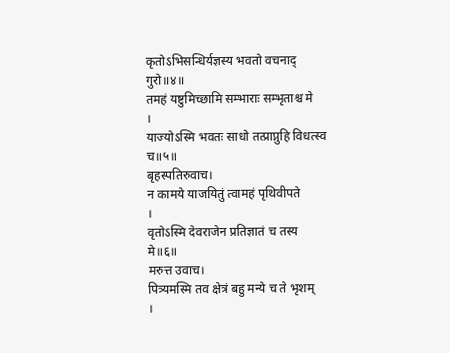कृतोऽभिसन्धिर्यज्ञस्य भवतो वचनाद् गुरो॥४॥
तमहं यष्टुमिच्छामि सम्भाराः सम्भृताश्च मे
।
याज्योऽस्मि भवतः साधो तत्प्राप्नुहि विधत्स्व च॥५॥
बृहस्पतिरुवाच।
न कामये याजयितुं त्वामहं पृथिवीपते
।
वृतोऽस्मि देवराजेन प्रतिज्ञातं च तस्य मे॥६॥
मरुत्त उवाच।
पित्र्यमस्मि तव क्षेत्रं बहु मन्ये च ते भृशम्
।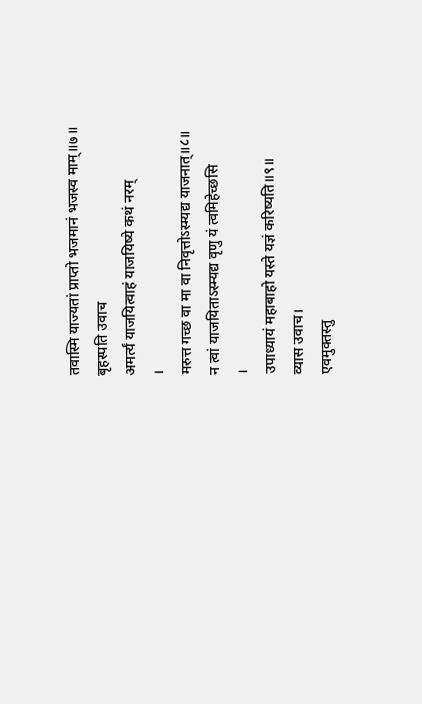तवास्मि याज्यतां प्राप्तो भजमानं भजस्व माम्॥७॥
बृहस्पति उवाच
अमर्त्यं याजयित्वाहं याजयिष्ये कथं नरम्
।
मरुत्त गच्छ वा मा वा निवृत्तोऽस्म्यद्य याजनात्॥८॥
न त्वां याजयिताऽस्म्यद्य वृणु यं त्वमिहेच्छसि
।
उपाध्यायं महाबाहो यस्ते यज्ञं करिष्यति॥९॥
व्यास उवाच।
एवमुक्तस्तु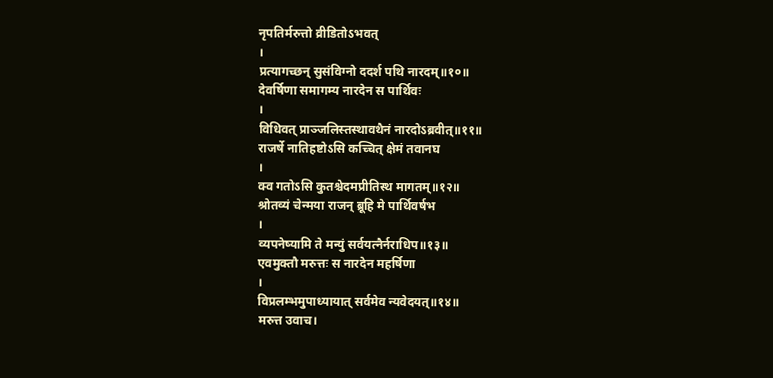नृपतिर्मरुत्तो व्रीडितोऽभवत्
।
प्रत्यागच्छन् सुसंविग्नो ददर्श पथि नारदम्॥१०॥
देवर्षिणा समागम्य नारदेन स पार्थिवः
।
विधिवत् प्राञ्जलिस्तस्थावथैनं नारदोऽब्रवीत्॥११॥
राजर्षे नातिहष्टोऽसि कच्चित् क्षेमं तवानघ
।
क्व गतोऽसि कुतश्चेदमप्रीतिस्थ मागतम्॥१२॥
श्रोतव्यं चेन्मया राजन् ब्रूहि मे पार्थिवर्षभ
।
व्यपनेष्यामि ते मन्युं सर्वयत्नैर्नराधिप॥१३॥
एवमुक्तौ मरुत्तः स नारदेन महर्षिणा
।
विप्रलम्भमुपाध्यायात् सर्वमेव न्यवेदयत्॥१४॥
मरुत्त उवाच।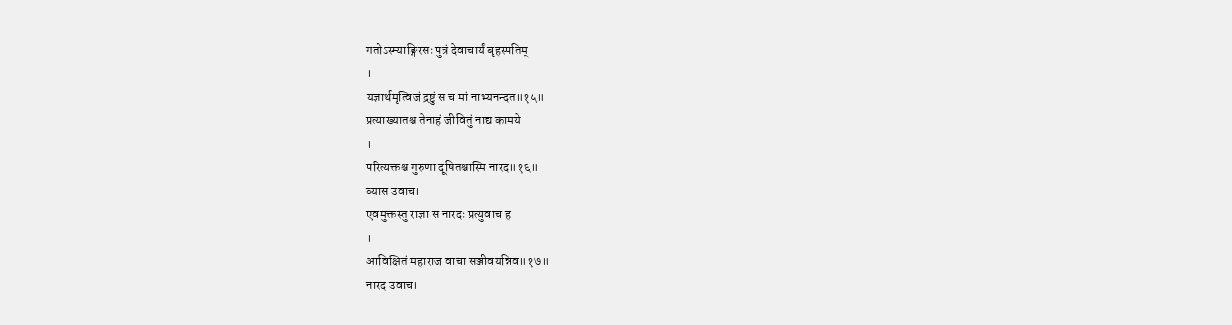गतोऽस्म्याङ्गिरसः पुत्रं देवाचार्यं बृहस्पतिम्
।
यज्ञार्थमृत्विजं द्रष्टुं स च मां नाभ्यनन्दत॥१५॥
प्रत्याख्यातश्च तेनाहं जीवितुं नाद्य कामये
।
परित्यक्तश्च गुरुणा दूषितश्चास्मि नारद॥१६॥
व्यास उवाच।
एवमुक्तस्तु राज्ञा स नारदः प्रत्युवाच ह
।
आविक्षितं महाराज वाचा सञ्जीवयन्निव॥१७॥
नारद उवाच।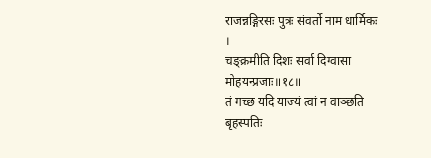राजन्नङ्गिरसः पुत्रः संवर्तो नाम धार्मिकः
।
चङ्क्रमीति दिशः सर्वा दिग्वासा मोहयन्प्रजाः॥१८॥
तं गच्छ यदि याज्यं त्वां न वाञ्छति बृहस्पतिः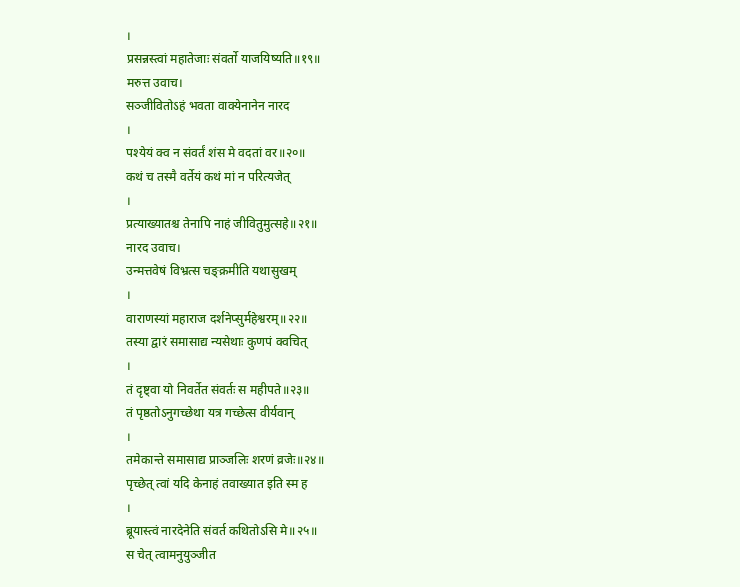।
प्रसन्नस्त्वां महातेजाः संवर्तो याजयिष्यति॥१९॥
मरुत्त उवाच।
सञ्जीवितोऽहं भवता वाक्येनानेन नारद
।
पश्येयं क्व न संवर्तं शंस मे वदतां वर॥२०॥
कथं च तस्मै वर्तेयं कथं मां न परित्यजेत्
।
प्रत्याख्यातश्च तेनापि नाहं जीवितुमुत्सहे॥२१॥
नारद उवाच।
उन्मत्तवेषं विभ्रत्स चङ्क्रमीति यथासुखम्
।
वाराणस्यां महाराज दर्शनेप्सुर्महेश्वरम्॥२२॥
तस्या द्वारं समासाद्य न्यसेथाः कुणपं क्वचित्
।
तं दृष्ट्वा यो निवर्तेत संवर्तः स महीपते॥२३॥
तं पृष्ठतोऽनुगच्छेथा यत्र गच्छेत्स वीर्यवान्
।
तमेकान्ते समासाद्य प्राञ्जलिः शरणं व्रजेः॥२४॥
पृच्छेत् त्वां यदि केनाहं तवाख्यात इति स्म ह
।
ब्रूयास्त्वं नारदेनेति संवर्त कथितोऽसि मे॥२५॥
स चेत् त्वामनुयुञ्जीत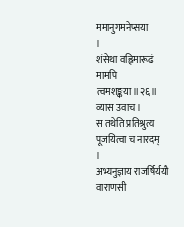ममानुगमनेप्सया
।
शंसेथा वह्निमारूढं मामपि त्वमशङ्कया॥२६॥
व्यास उवाच।
स तथेति प्रतिश्रुत्य पूजयित्वा च नारदम्
।
अभ्यनुज्ञाय राजर्षिर्ययौ वाराणसी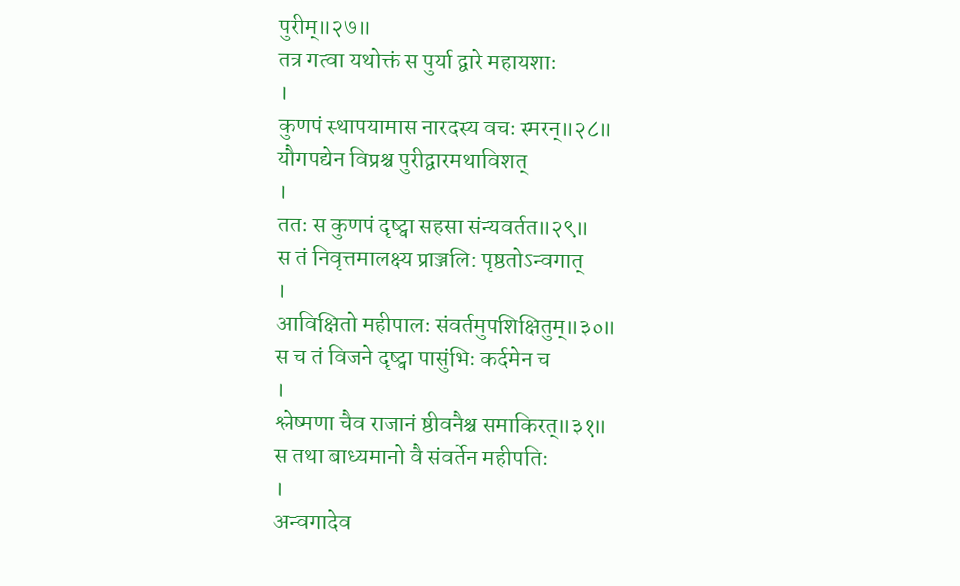पुरीम्॥२७॥
तत्र गत्वा यथोक्तं स पुर्या द्वारे महायशाः
।
कुणपं स्थापयामास नारदस्य वचः स्मरन्॥२८॥
यौगपद्येन विप्रश्च पुरीद्वारमथाविशत्
।
ततः स कुणपं दृष्ट्वा सहसा संन्यवर्तत॥२९॥
स तं निवृत्तमालक्ष्य प्राञ्जलि: पृष्ठतोऽन्वगात्
।
आविक्षितो महीपालः संवर्तमुपशिक्षितुम्॥३०॥
स च तं विजने दृष्ट्वा पासुंभिः कर्दमेन च
।
श्लेष्मणा चैव राजानं ष्ठीवनैश्च समाकिरत्॥३१॥
स तथा बाध्यमानो वै संवर्तेन महीपतिः
।
अन्वगादेव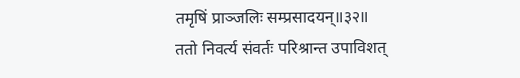तमृषिं प्राञ्जलिः सम्प्रसादयन्॥३२॥
ततो निवर्त्य संवर्तः परिश्रान्त उपाविशत्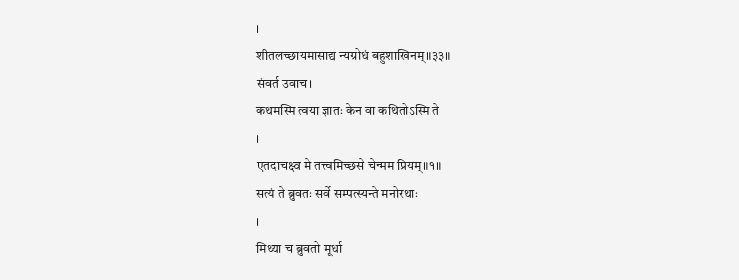।
शीतलच्छायमासाद्य न्यग्रोधं बहुशाखिनम्॥३३॥
संवर्त उवाच।
कथमस्मि त्वया ज्ञातः केन वा कथितोऽस्मि ते
।
एतदाचक्ष्व मे तत्त्वमिच्छसे चेन्मम प्रियम्॥१॥
सत्यं ते ब्रुवतः सर्वे सम्पत्स्यन्ते मनोरथाः
।
मिथ्या च ब्रुवतो मूर्धा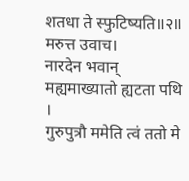शतधा ते स्फुटिष्यति॥२॥
मरुत्त उवाच।
नारदेन भवान् मह्यमाख्यातो ह्यटता पथि
।
गुरुपुत्रौ ममेति त्वं ततो मे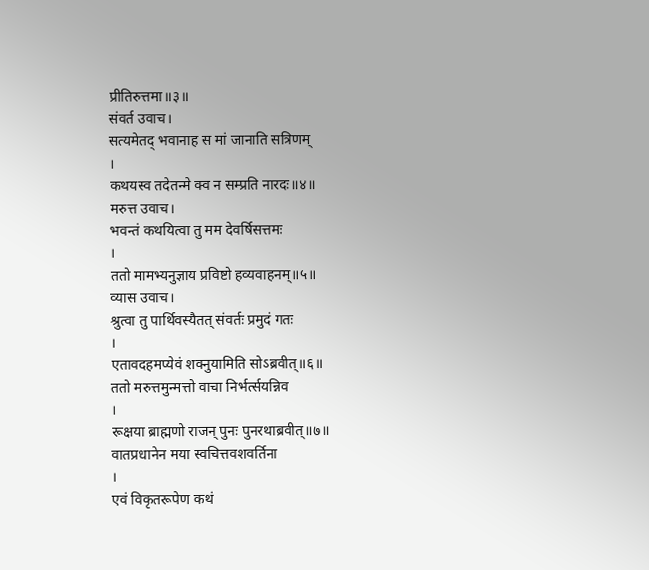प्रीतिरुत्तमा॥३॥
संवर्त उवाच।
सत्यमेतद् भवानाह स मां जानाति सत्रिणम्
।
कथयस्व तदेतन्मे क्व न सम्प्रति नारदः॥४॥
मरुत्त उवाच।
भवन्तं कथयित्वा तु मम देवर्षिसत्तमः
।
ततो मामभ्यनुज्ञाय प्रविष्टो हव्यवाहनम्॥५॥
व्यास उवाच।
श्रुत्वा तु पार्थिवस्यैतत् संवर्तः प्रमुदं गतः
।
एतावदहमप्येवं शक्नुयामिति सोऽब्रवीत्॥६॥
ततो मरुत्तमुन्मत्तो वाचा निर्भर्त्सयन्निव
।
रूक्षया ब्राह्मणो राजन् पुनः पुनरथाब्रवीत्॥७॥
वातप्रधानेन मया स्वचित्तवशवर्तिना
।
एवं विकृतरूपेण कथं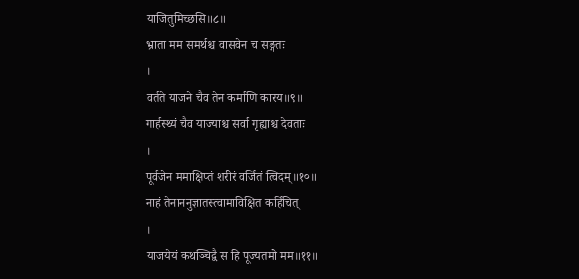याजितुमिच्छसि॥८॥
भ्राता मम समर्थश्च वासवेन च सङ्गतः
।
वर्तते याजने चैव तेन कर्माणि कारय॥९॥
गार्हस्थ्यं चैव याज्याश्च सर्वा गृह्याश्च देवताः
।
पूर्वजेन ममाक्षिप्तं शरीरं वर्जितं त्विदम्॥१०॥
नाहं तेनाननुज्ञातस्त्वामाविक्षित कर्हिचित्
।
याजयेयं कथञ्चिद्वै स हि पूज्यतमो मम॥११॥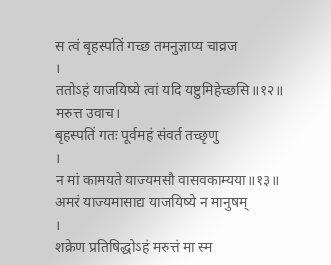स त्वं बृहस्पतिं गच्छ तमनुज्ञाप्य चाव्रज
।
ततोऽहं याजयिष्ये त्वां यदि यष्टुमिहेच्छसि॥१२॥
मरुत्त उवाच।
बृहस्पतिं गतः पूर्वमहं संवर्त तच्छृणु
।
न मां कामयते याज्यमसौ वासवकाम्यया॥१३॥
अमरं याज्यमासाद्य याजयिष्ये न मानुषम्
।
शक्रेण प्रतिषिद्धोऽहं मरुत्तं मा स्म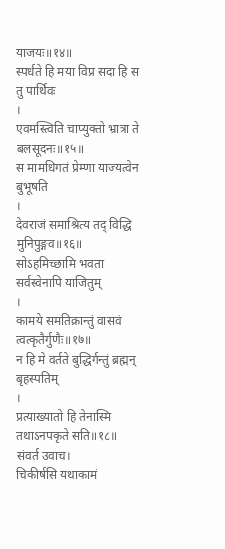याजयः॥१४॥
स्पर्धते हि मया विप्र सदा हि स तु पार्थिवः
।
एवमस्त्विति चाप्युक्तो भ्रात्रा ते बलसूदनः॥१५॥
स मामधिगतं प्रेम्णा याज्यत्वेन बुभूषति
।
देवराजं समाश्रित्य तद् विद्धि मुनिपुङ्गव॥१६॥
सोऽहमिच्छामि भवता सर्वस्वेनापि याजितुम्
।
कामये समतिक्रान्तुं वासवं त्वत्कृतैर्गुणैः॥१७॥
न हि मे वर्तते बुद्धिर्गन्तुं ब्रह्मन् बृहस्पतिम्
।
प्रत्याख्यातो हि तेनास्मि तथाऽनपकृते सति॥१८॥
संवर्त उवाच।
चिकीर्षसि यथाकामं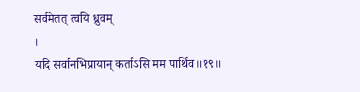सर्वमेतत् त्वयि ध्रुवम्
।
यदि सर्वानभिप्रायान् कर्ताऽसि मम पार्थिव॥१९॥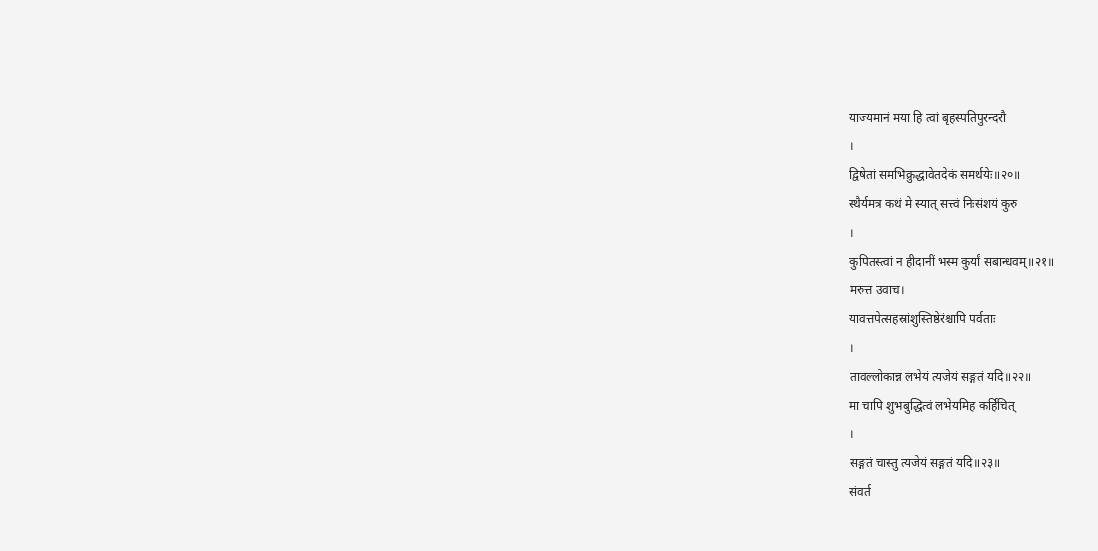याज्यमानं मया हि त्वां बृहस्पतिपुरन्दरौ
।
द्विषेतां समभिक्रुद्धावेतदेकं समर्थयेः॥२०॥
स्थैर्यमत्र कथं मे स्यात् सत्त्वं निःसंशयं कुरु
।
कुपितस्त्वां न हीदानीं भस्म कुर्यां सबान्धवम्॥२१॥
मरुत्त उवाच।
यावत्तपेत्सहस्रांशुस्तिष्ठेरंश्चापि पर्वताः
।
तावल्लोकान्न लभेयं त्यजेयं सङ्गतं यदि॥२२॥
मा चापि शुभबुद्धित्वं लभेयमिह कर्हिचित्
।
सङ्गतं चास्तु त्यजेयं सङ्गतं यदि॥२३॥
संवर्त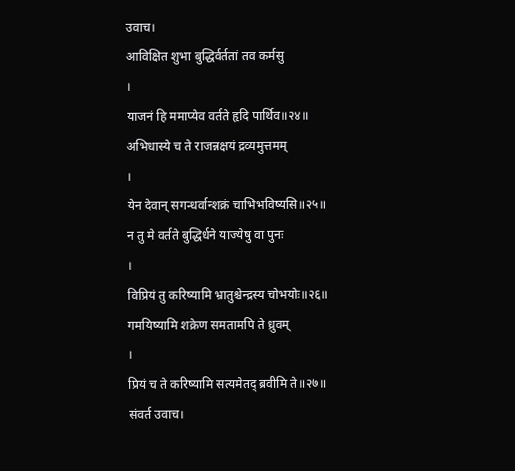उवाच।
आविक्षित शुभा बुद्धिर्वर्ततां तव कर्मसु
।
याजनं हि ममाप्येव वर्तते हृदि पार्थिव॥२४॥
अभिधास्ये च ते राजन्नक्षयं द्रव्यमुत्तमम्
।
येन देवान् सगन्धर्वान्शक्रं चाभिभविष्यसि॥२५॥
न तु मे वर्तते बुद्धिर्धने याज्येषु वा पुनः
।
विप्रियं तु करिष्यामि भ्रातुश्चेन्द्रस्य चोभयोः॥२६॥
गमयिष्यामि शक्रेण समतामपि ते ध्रुवम्
।
प्रियं च ते करिष्यामि सत्यमेतद् ब्रवीमि ते॥२७॥
संवर्त उवाच।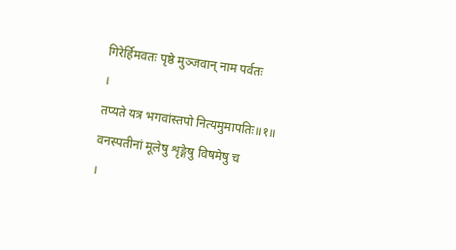गिरेर्हिमवतः पृष्ठे मुञ्जवान् नाम पर्वतः
।
तप्यते यत्र भगवांस्तपो नित्यमुमापतिः॥१॥
वनस्पतीनां मूलेषु शृङ्गेषु विषमेषु च
।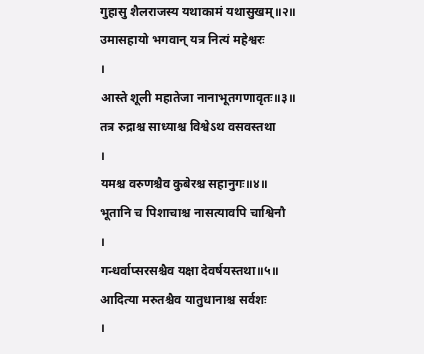गुहासु शैलराजस्य यथाकामं यथासुखम्॥२॥
उमासहायो भगवान् यत्र नित्यं महेश्वरः
।
आस्ते शूली महातेजा नानाभूतगणावृतः॥३॥
तत्र रुद्राश्च साध्याश्च विश्वेऽथ वसवस्तथा
।
यमश्च वरुणश्चैव कुबेरश्च सहानुगः॥४॥
भूतानि च पिशाचाश्च नासत्यावपि चाश्विनौ
।
गन्धर्वाप्सरसश्चैव यक्षा देवर्षयस्तथा॥५॥
आदित्या मरुतश्चैव यातुधानाश्च सर्वशः
।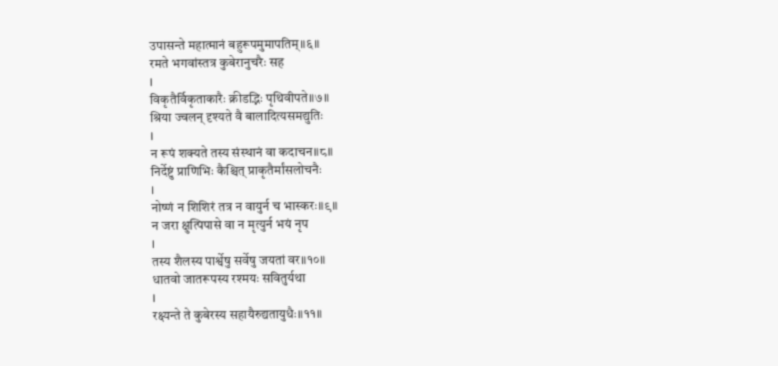उपासन्ते महात्मानं बहुरूपमुमापतिम्॥६॥
रमते भगवांस्तत्र कुबेरानुचरैः सह
।
विकृतैर्विकृताकारैः क्रीडद्भिः पृथिवीपते॥७॥
श्रिया ज्वलन् दृश्यते वै बालादित्यसमद्युतिः
।
न रूपं शक्यते तस्य संस्थानं वा कदाचन॥८॥
निर्देष्टुं प्राणिभिः कैश्चित् प्राकृतैर्मांसलोचनैः
।
नोष्णं न शिशिरं तत्र न वायुर्न च भास्करः॥९॥
न जरा क्षुत्पिपासे वा न मृत्युर्न भयं नृप
।
तस्य शैलस्य पार्श्वेषु सर्वेषु जयतां वर॥१०॥
धातवो जातरूपस्य रश्मयः सवितुर्यथा
।
रक्ष्यन्ते ते कुबेरस्य सहायैरुद्यतायुधैः॥११॥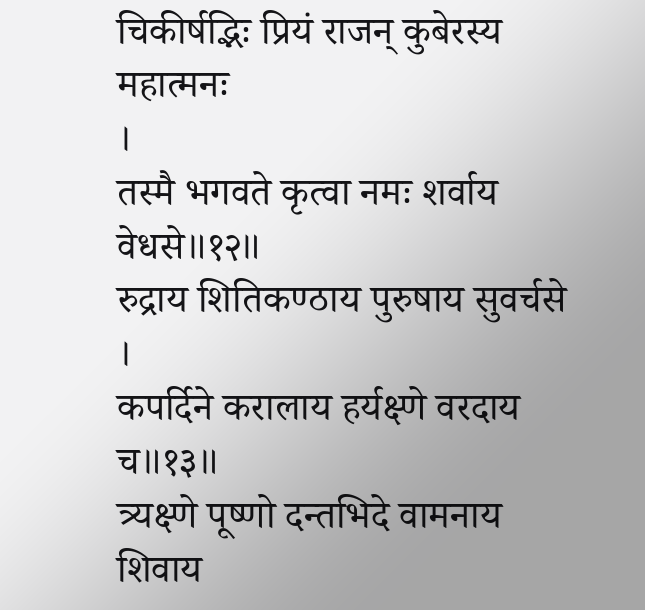चिकीर्षद्भिः प्रियं राजन् कुबेरस्य महात्मनः
।
तस्मै भगवते कृत्वा नमः शर्वाय वेधसे॥१२॥
रुद्राय शितिकण्ठाय पुरुषाय सुवर्चसे
।
कपर्दिने करालाय हर्यक्ष्णे वरदाय च॥१३॥
त्र्यक्ष्णे पूष्णो दन्तभिदे वामनाय शिवाय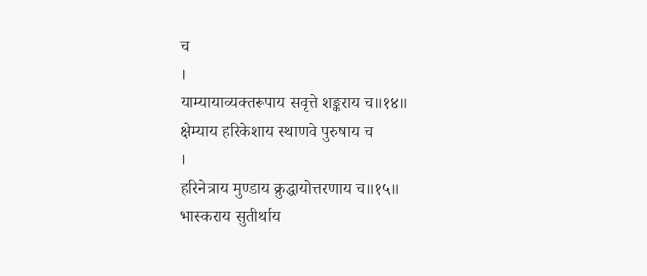च
।
याम्यायाव्यक्तरूपाय सवृत्ते शङ्कराय च॥१४॥
क्षेम्याय हरिकेशाय स्थाणवे पुरुषाय च
।
हरिनेत्राय मुण्डाय क्रुद्धायोत्तरणाय च॥१५॥
भास्कराय सुतीर्थाय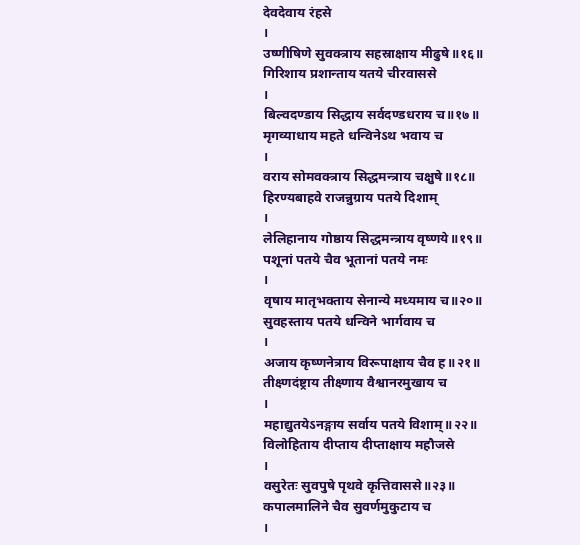देवदेवाय रंहसे
।
उष्णीषिणे सुवक्त्राय सहस्राक्षाय मीढुषे॥१६॥
गिरिशाय प्रशान्ताय यतये चीरवाससे
।
बिल्वदण्डाय सिद्धाय सर्वदण्डधराय च॥१७॥
मृगव्याधाय महते धन्विनेऽथ भवाय च
।
वराय सोमवक्त्राय सिद्धमन्त्राय चक्षुषे॥१८॥
हिरण्यबाहवे राजन्नुग्राय पतये दिशाम्
।
लेलिहानाय गोष्ठाय सिद्धमन्त्राय वृष्णये॥१९॥
पशूनां पतये चैव भूतानां पतये नमः
।
वृषाय मातृभक्ताय सेनान्ये मध्यमाय च॥२०॥
सुवहस्ताय पतये धन्विने भार्गवाय च
।
अजाय कृष्णनेत्राय विरूपाक्षाय चैव ह॥२१॥
तीक्ष्णदंष्ट्राय तीक्ष्णाय वैश्वानरमुखाय च
।
महाद्युतयेऽनङ्गाय सर्वाय पतये विशाम्॥२२॥
विलोहिताय दीप्ताय दीप्ताक्षाय महौजसे
।
वसुरेतः सुवपुषे पृथवे कृत्तिवाससे॥२३॥
कपालमालिने चैव सुवर्णमुकुटाय च
।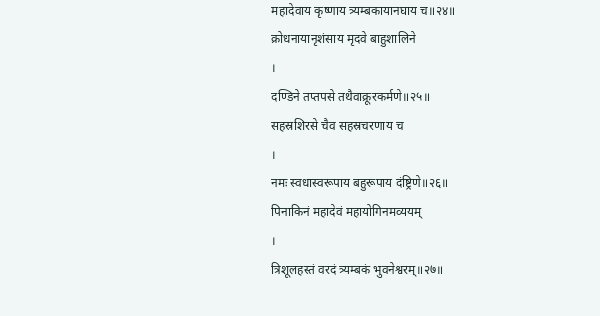महादेवाय कृष्णाय त्र्यम्बकायानघाय च॥२४॥
क्रोधनायानृशंसाय मृदवे बाहुशालिने
।
दण्डिने तप्तपसे तथैवाक्रूरकर्मणे॥२५॥
सहस्रशिरसे चैव सहस्रचरणाय च
।
नमः स्वधास्वरूपाय बहुरूपाय दंष्ट्रिणे॥२६॥
पिनाकिनं महादेवं महायोगिनमव्ययम्
।
त्रिशूलहस्तं वरदं त्र्यम्बकं भुवनेश्वरम्॥२७॥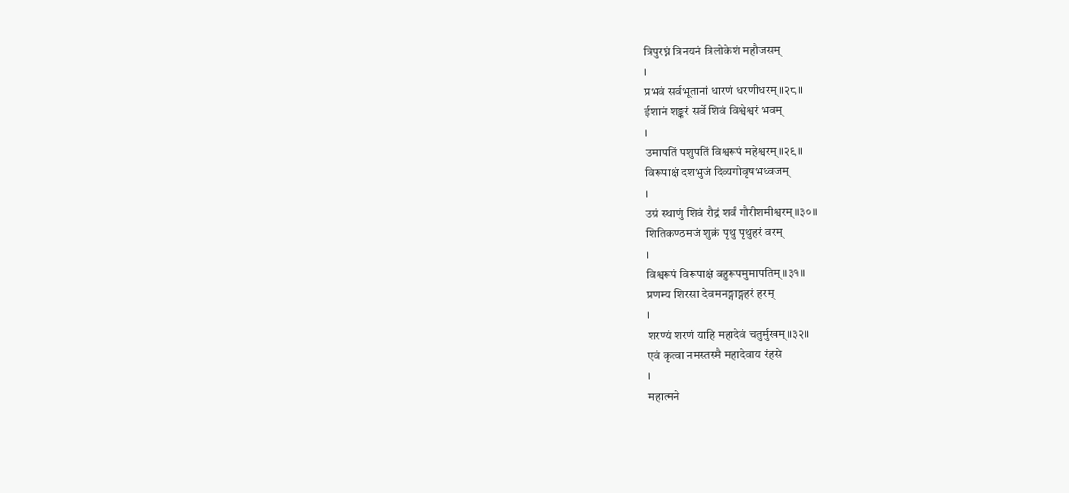त्रिपुरघ्नं त्रिनयनं त्रिलोकेशं महौजसम्
।
प्रभवं सर्वभूतानां धारणं धरणीधरम्॥२८॥
ईशानं शङ्करं सर्वे शिवं विश्वेश्वरं भवम्
।
उमापतिं पशुपतिं विश्वरूपं महेश्वरम्॥२९॥
विरूपाक्षं दशभुजं दिव्यगोवृषभध्वजम्
।
उग्रं स्थाणुं शिवं रौद्रं शर्वं गौरीशमीश्वरम्॥३०॥
शितिकण्ठमजं शुक्रं पृथु पृथुहरं वरम्
।
विश्वरूपं विरूपाक्षं बहुरूपमुमापतिम्॥३१॥
प्रणम्य शिरसा देवमनङ्गाङ्गहरं हरम्
।
शरण्यं शरणं याहि महादेवं चतुर्मुखम्॥३२॥
एवं कृत्वा नमस्तस्मै महादेवाय रंहसे
।
महात्मने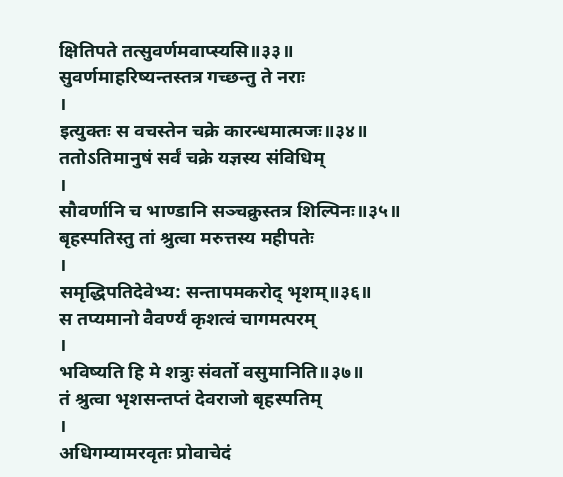क्षितिपते तत्सुवर्णमवाप्स्यसि॥३३॥
सुवर्णमाहरिष्यन्तस्तत्र गच्छन्तु ते नराः
।
इत्युक्तः स वचस्तेन चक्रे कारन्धमात्मजः॥३४॥
ततोऽतिमानुषं सर्वं चक्रे यज्ञस्य संविधिम्
।
सौवर्णानि च भाण्डानि सञ्चक्रुस्तत्र शिल्पिनः॥३५॥
बृहस्पतिस्तु तां श्रुत्वा मरुत्तस्य महीपतेः
।
समृद्धिपतिदेवेभ्य: सन्तापमकरोद् भृशम्॥३६॥
स तप्यमानो वैवर्ण्यं कृशत्वं चागमत्परम्
।
भविष्यति हि मे शत्रुः संवर्तो वसुमानिति॥३७॥
तं श्रुत्वा भृशसन्तप्तं देवराजो बृहस्पतिम्
।
अधिगम्यामरवृतः प्रोवाचेदं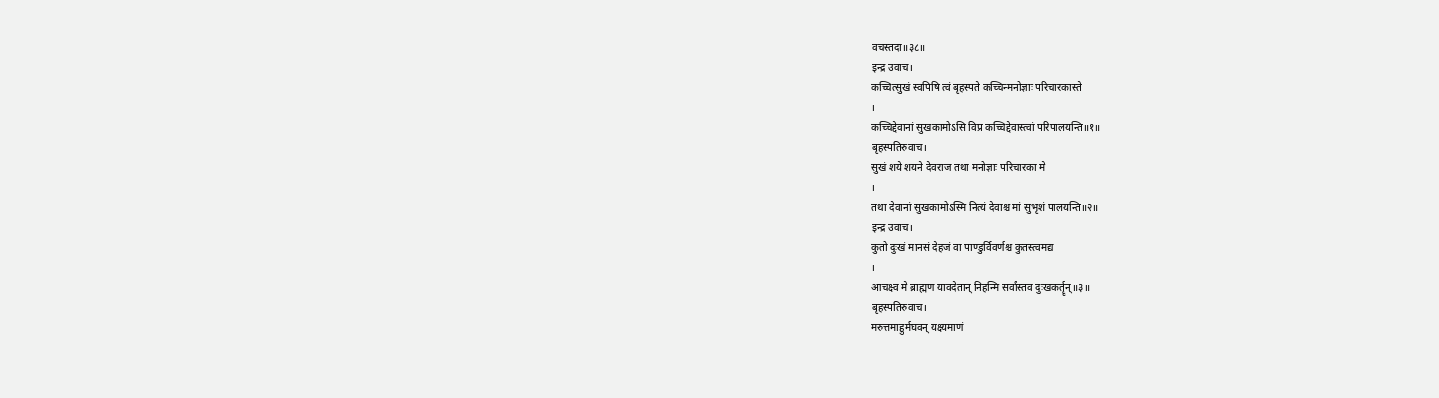वचस्तदा॥३८॥
इन्द्र उवाच।
कच्चित्सुखं स्वपिषि त्वं बृहस्पते कच्चिन्मनोज्ञाः परिचारकास्ते
।
कच्चिद्देवानां सुखकामोऽसि विप्र कच्चिद्देवास्त्वां परिपालयन्ति॥१॥
बृहस्पतिरुवाच।
सुखं शये शयने देवराज तथा मनोज्ञाः परिचारका मे
।
तथा देवानां सुखकामोऽस्मि नित्यं देवाश्च मां सुभृशं पालयन्ति॥२॥
इन्द्र उवाच।
कुतो दुःखं मानसं देहजं वा पाण्डुर्विवर्णश्च कुतस्त्वमद्य
।
आचक्ष्व मे ब्राह्मण यावदेतान् निहन्मि सर्वांस्तव दुःखकर्तॄन्॥३॥
बृहस्पतिरुवाच।
मरुत्तमाहुर्मघवन् यक्ष्यमाणं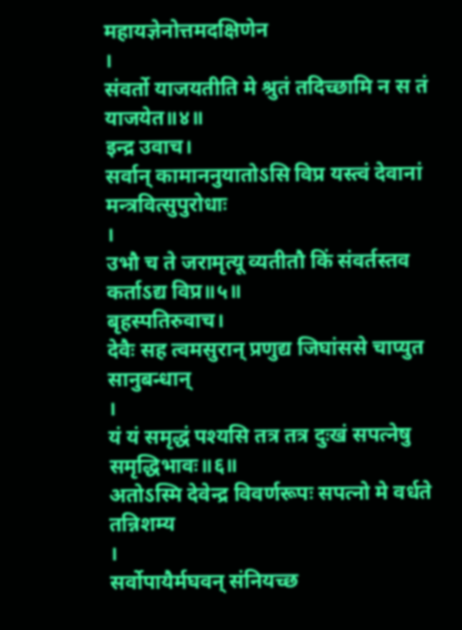महायज्ञेनोत्तमदक्षिणेन
।
संवर्तो याजयतीति मे श्रुतं तदिच्छामि न स तं याजयेत॥४॥
इन्द्र उवाच।
सर्वान् कामाननुयातोऽसि विप्र यस्त्वं देवानां मन्त्रवित्सुपुरोधाः
।
उभौ च ते जरामृत्यू व्यतीतौ किं संवर्तस्तव कर्ताऽद्य विप्र॥५॥
बृहस्पतिरुवाच।
देवैः सह त्वमसुरान् प्रणुद्य जिघांससे चाप्युत सानुबन्धान्
।
यं यं समृद्धं पश्यसि तत्र तत्र दुःखं सपत्नेषु समृद्धिभावः॥६॥
अतोऽस्मि देवेन्द्र विवर्णरूपः सपत्नो मे वर्धते तन्निशम्य
।
सर्वोपायैर्मघवन् संनियच्छ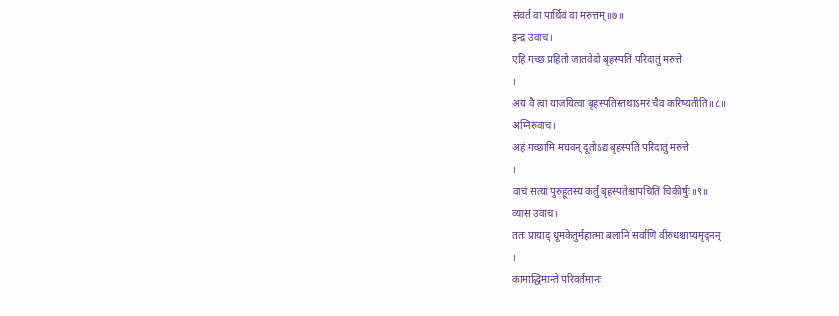संवर्त वा पार्थिवं वा मरुत्तम्॥७॥
इन्द्र उवाच।
एहि गच्छ प्रहितो जातवेदो बृहस्पतिं परिदातुं मरुत्ते
।
अयं वै त्वां याजयित्वा बृहस्पतिस्तथाऽमरं चैव करिष्यतीति॥८॥
अग्निरुवाच।
अहं गच्छामि मघवन् दूतोऽद्य बृहस्पतिं परिदातुं मरुत्ते
।
वाचं सत्यां पुरुहूतस्य कर्तुं बृहस्पतेश्चापचितिं चिकीर्षुः॥९॥
व्यास उवाच।
ततः प्रायाद् धूमकेतुर्महात्मा बलानि सर्वाणि वीरुधश्चाप्यमृद्नन्
।
कामाद्धिमान्ते परिवर्तमानः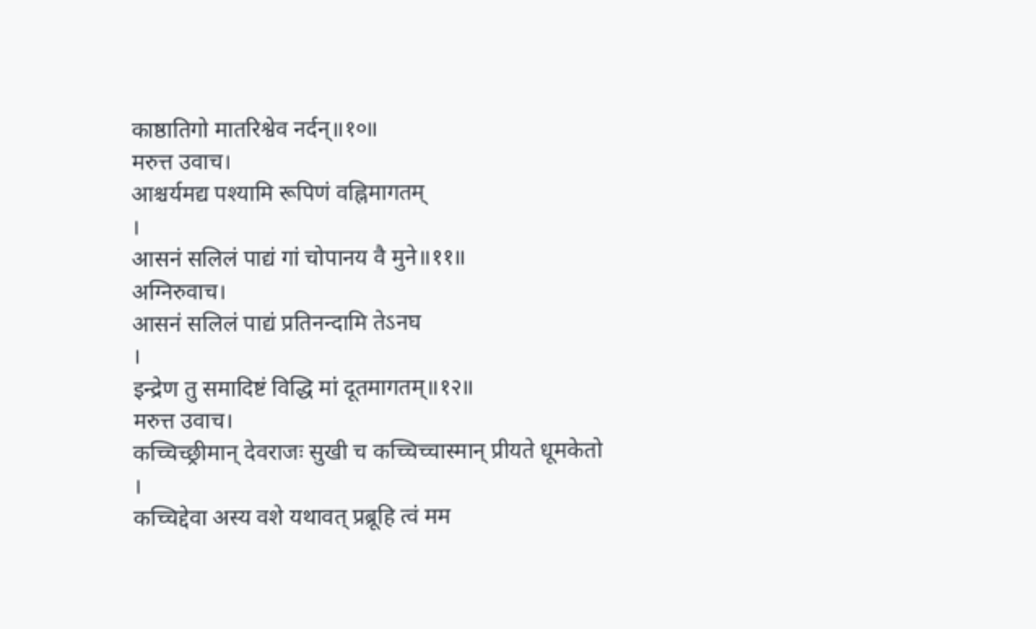काष्ठातिगो मातरिश्वेव नर्दन्॥१०॥
मरुत्त उवाच।
आश्चर्यमद्य पश्यामि रूपिणं वह्निमागतम्
।
आसनं सलिलं पाद्यं गां चोपानय वै मुने॥११॥
अग्निरुवाच।
आसनं सलिलं पाद्यं प्रतिनन्दामि तेऽनघ
।
इन्द्रेण तु समादिष्टं विद्धि मां दूतमागतम्॥१२॥
मरुत्त उवाच।
कच्चिच्छ्रीमान् देवराजः सुखी च कच्चिच्चास्मान् प्रीयते धूमकेतो
।
कच्चिद्देवा अस्य वशे यथावत् प्रब्रूहि त्वं मम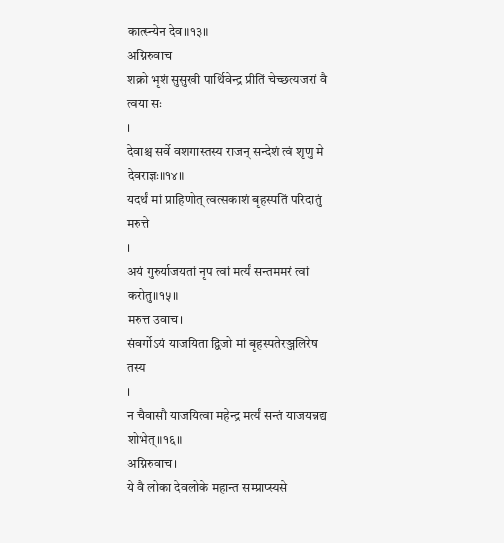कात्स्न्येन देव॥१३॥
अग्निरुवाच
शक्रो भृशं सुसुखी पार्थिवेन्द्र प्रीतिं चेच्छत्यजरां वै त्वया सः
।
देवाश्च सर्वे वशगास्तस्य राजन् सन्देशं त्वं शृणु मे देवराज्ञः॥१४॥
यदर्थं मां प्राहिणोत् त्वत्सकाशं बृहस्पतिं परिदातुं मरुत्ते
।
अयं गुरुर्याजयतां नृप त्वां मर्त्यं सन्तममरं त्वां करोतु॥१५॥
मरुत्त उवाच।
संवर्गोऽयं याजयिता द्विजो मां बृहस्पतेरञ्जलिरेष तस्य
।
न चैवासौ याजयित्वा महेन्द्र मर्त्यं सन्तं याजयन्नद्य शोभेत्॥१६॥
अग्निरुवाच।
ये वै लोका देवलोके महान्त सम्प्राप्स्यसे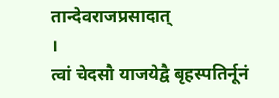तान्देवराजप्रसादात्
।
त्वां चेदसौ याजयेद्वै बृहस्पतिर्नूनं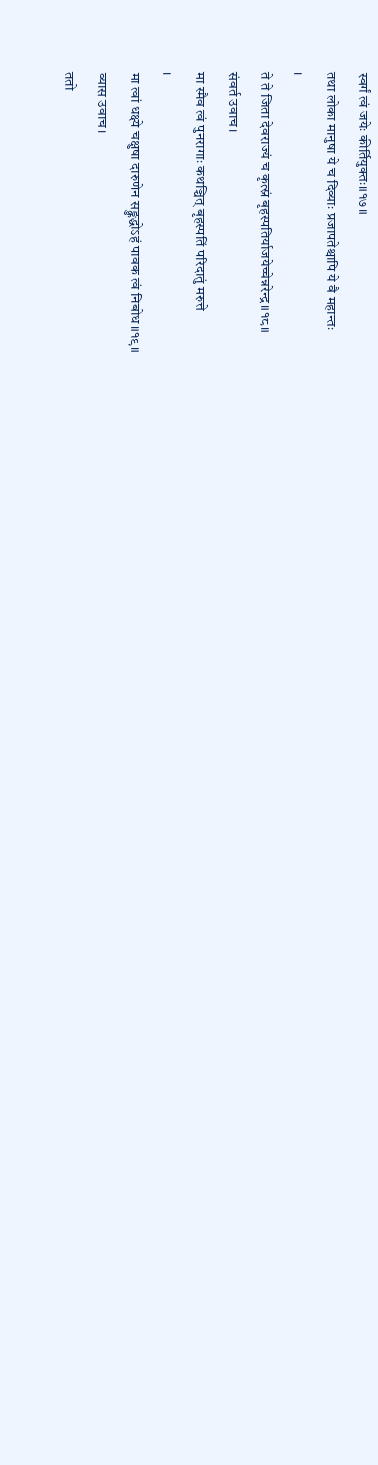स्वर्गं त्वं जयेः कीर्तियुक्तः॥१७॥
तथा लोका मानुषा ये च दिव्याः प्रजापतेश्चापि ये वै महान्तः
।
ते ते जिता देवराज्यं च कृत्स्नं बृहस्पतिर्याजयेच्चेन्नरेन्द्र॥१८॥
संवर्त उवाच।
मा स्मैव त्वं पुनरागाः कथञ्चित् बृहस्पतिं परिदातुं मरुत्ते
।
मा त्वां धक्ष्ये चक्षुषा दारुणेन सङ्क्रुद्धोऽहं पावक त्वं निबोध॥१९॥
व्यास उवाच।
ततो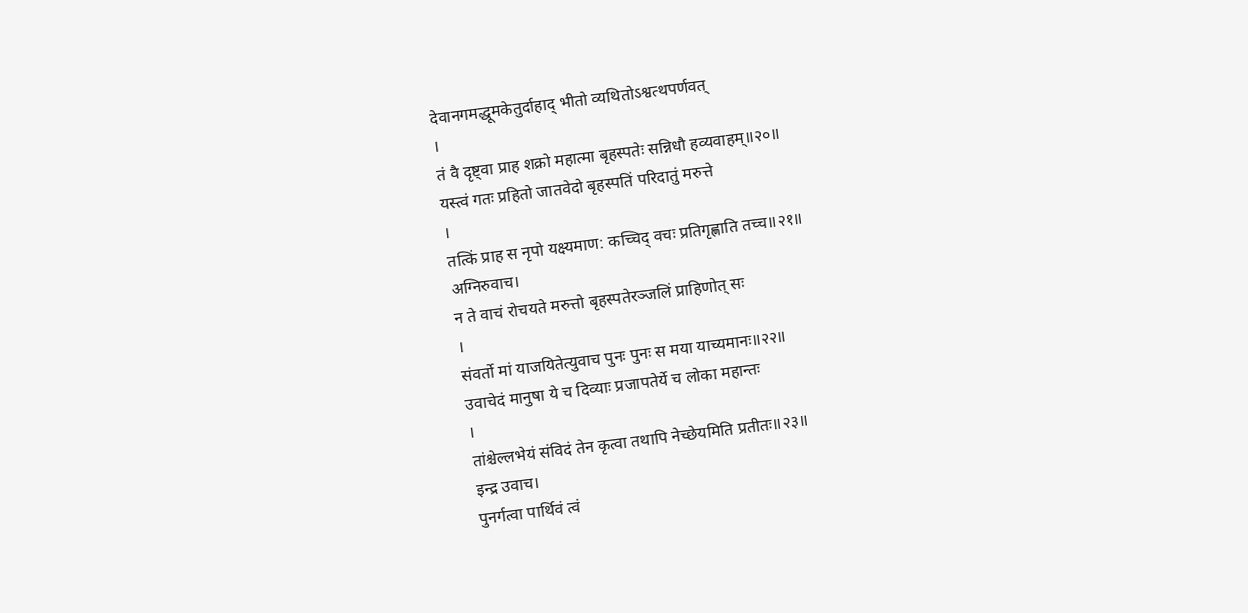देवानगमद्धूमकेतुर्दाहाद् भीतो व्यथितोऽश्वत्थपर्णवत्
।
तं वै दृष्ट्वा प्राह शक्रो महात्मा बृहस्पतेः सन्निधौ हव्यवाहम्॥२०॥
यस्त्वं गतः प्रहितो जातवेदो बृहस्पतिं परिदातुं मरुत्ते
।
तत्किं प्राह स नृपो यक्ष्यमाण: कच्चिद् वचः प्रतिगृह्णाति तच्च॥२१॥
अग्निरुवाच।
न ते वाचं रोचयते मरुत्तो बृहस्पतेरञ्जलिं प्राहिणोत् सः
।
संवर्तो मां याजयितेत्युवाच पुनः पुनः स मया याच्यमानः॥२२॥
उवाचेदं मानुषा ये च दिव्याः प्रजापतेर्ये च लोका महान्तः
।
तांश्चेल्लभेयं संविदं तेन कृत्वा तथापि नेच्छेयमिति प्रतीतः॥२३॥
इन्द्र उवाच।
पुनर्गत्वा पार्थिवं त्वं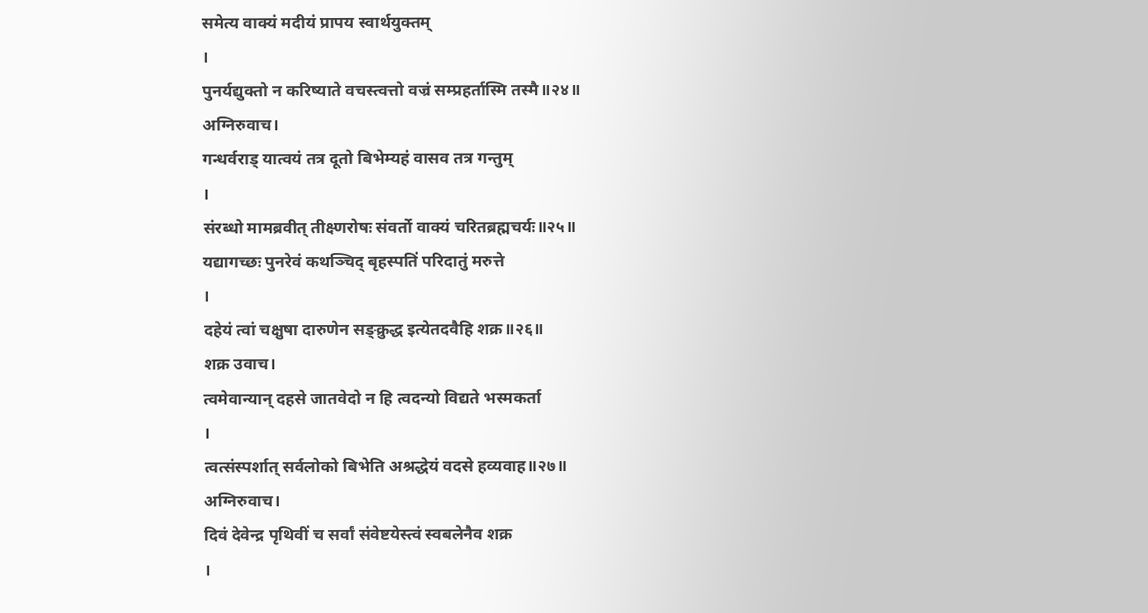समेत्य वाक्यं मदीयं प्रापय स्वार्थयुक्तम्
।
पुनर्यद्युक्तो न करिष्याते वचस्त्वत्तो वज्रं सम्प्रहर्तास्मि तस्मै॥२४॥
अग्निरुवाच।
गन्धर्वराड् यात्वयं तत्र दूतो बिभेम्यहं वासव तत्र गन्तुम्
।
संरब्धो मामब्रवीत् तीक्ष्णरोषः संवर्तो वाक्यं चरितब्रह्मचर्यः॥२५॥
यद्यागच्छः पुनरेवं कथञ्चिद् बृहस्पतिं परिदातुं मरुत्ते
।
दहेयं त्वां चक्षुषा दारुणेन सङ्क्रुद्ध इत्येतदवैहि शक्र॥२६॥
शक्र उवाच।
त्वमेवान्यान् दहसे जातवेदो न हि त्वदन्यो विद्यते भस्मकर्ता
।
त्वत्संस्पर्शात् सर्वलोको बिभेति अश्रद्धेयं वदसे हव्यवाह॥२७॥
अग्निरुवाच।
दिवं देवेन्द्र पृथिवीं च सर्वां संवेष्टयेस्त्वं स्वबलेनैव शक्र
।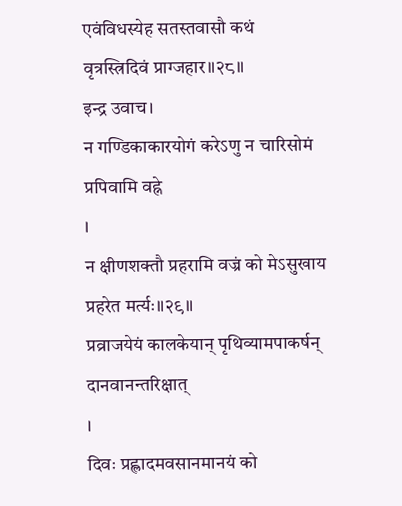एवंविधस्येह सतस्तवासौ कथं वृत्रस्त्रिदिवं प्राग्जहार॥२८॥
इन्द्र उवाच।
न गण्डिकाकारयोगं करेऽणु न चारिसोमं प्रपिवामि वह्ने
।
न क्षीणशक्तौ प्रहरामि वज्रं को मेऽसुखाय प्रहरेत मर्त्यः॥२९॥
प्रव्राजयेयं कालकेयान् पृथिव्यामपाकर्षन् दानवानन्तरिक्षात्
।
दिवः प्रह्लादमवसानमानयं को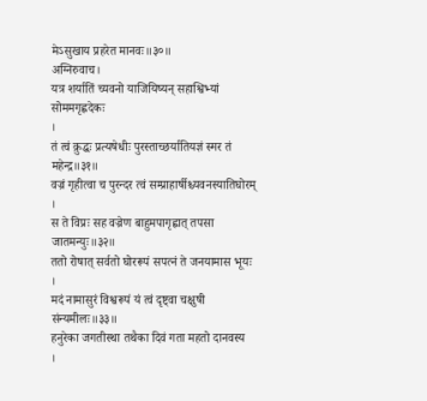मेऽसुखाय प्रहरेत मानवः॥३०॥
अग्निरुवाच।
यत्र शर्यातिं च्यवनो याजियिष्यन् सहाश्विभ्यां सोममगृह्णदेकः
।
तं त्वं क्रुद्धः प्रत्यषेधीः पुरस्ताच्छर्यातियज्ञं स्मर तं महेन्द्र॥३१॥
वज्रं गृहीत्वा च पुरन्दर त्वं सम्प्राहार्षीश्च्यवनस्यातिघोरम्
।
स ते विप्रः सह वज्रेण बाहुमपागृह्णात् तपसा जातमन्युः॥३२॥
ततो रोषात् सर्वतो घोररूपं सपत्नं ते जनयामास भूयः
।
मदं नामासुरं विश्वरूपं यं त्वं दृष्ट्वा चक्षुषी संन्यमीलः॥३३॥
हनुरेका जगतीस्था तथैका दिवं गता महतो दानवस्य
।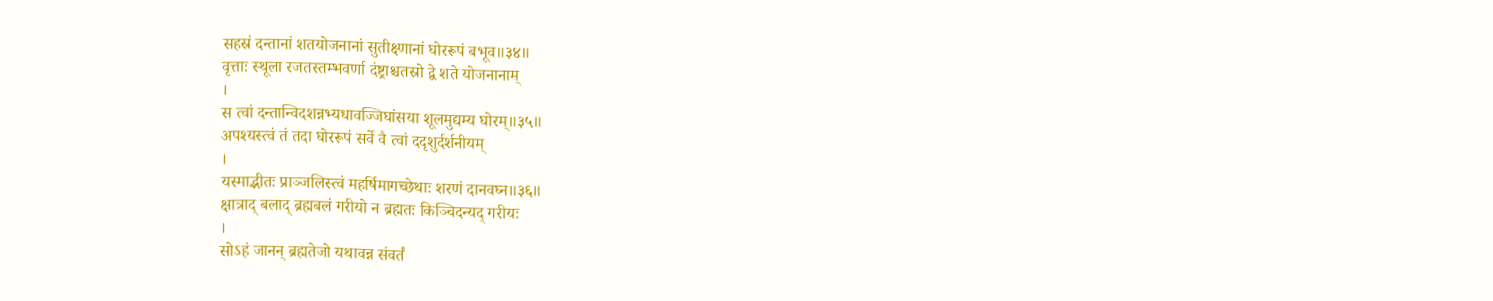सहस्रं दन्तानां शतयोजनानां सुतीक्ष्णानां घोररूपं बभूव॥३४॥
वृत्ताः स्थूला रजतस्तम्भवर्णा दंष्ट्राश्चतस्रो द्वे शते योजनानाम्
।
स त्वां दन्तान्विदशन्नभ्यधावज्जिघांसया शूलमुद्यम्य घोरम्॥३५॥
अपश्यस्त्वं तं तदा घोररूपं सर्वे वै त्वां ददृशुर्दर्शनीयम्
।
यस्माद्भीतः प्राञ्जलिस्त्वं महर्षिमागच्छेथाः शरणं दानवघ्न॥३६॥
क्षात्राद् बलाद् ब्रह्मबलं गरीयो न ब्रह्मतः किञ्चिदन्यद् गरीयः
।
सोऽहं जानन् ब्रह्मतेजो यथावन्न संवर्तं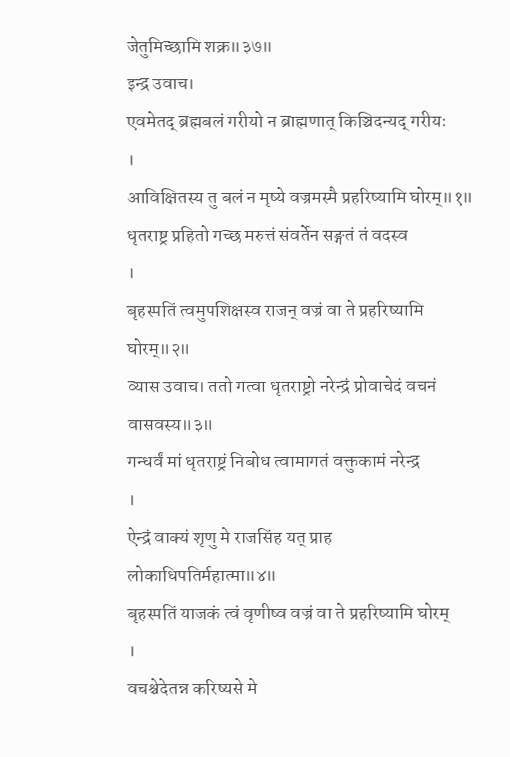जेतुमिच्छामि शक्र॥३७॥
इन्द्र उवाच।
एवमेतद् ब्रह्मबलं गरीयो न ब्राह्मणात् किञ्चिदन्यद् गरीयः
।
आविक्षितस्य तु बलं न मृष्ये वज्रमस्मै प्रहरिष्यामि घोरम्॥१॥
धृतराष्ट्र प्रहितो गच्छ मरुत्तं संवर्तेन सङ्गतं तं वदस्व
।
बृहस्पतिं त्वमुपशिक्षस्व राजन् वज्रं वा ते प्रहरिष्यामि घोरम्॥२॥
व्यास उवाच। ततो गत्वा धृतराष्ट्रो नरेन्द्रं प्रोवाचेदं वचनं वासवस्य॥३॥
गन्धर्वं मां धृतराष्ट्रं निबोध त्वामागतं वक्तुकामं नरेन्द्र
।
ऐन्द्रं वाक्यं शृणु मे राजसिंह यत् प्राह लोकाधिपतिर्महात्मा॥४॥
बृहस्पतिं याजकं त्वं वृणीष्व वज्रं वा ते प्रहरिष्यामि घोरम्
।
वचश्चेदेतन्न करिष्यसे मे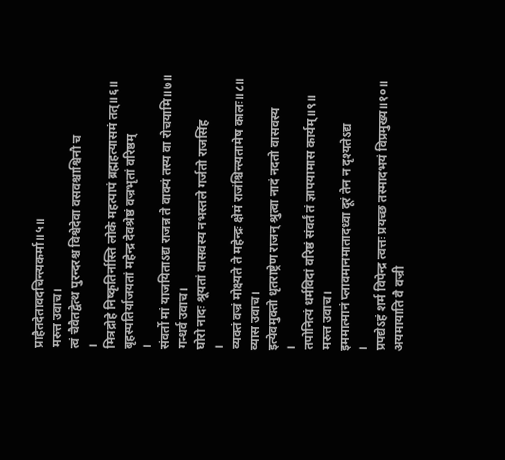प्राहैतदेतावदचिन्त्यकर्मा॥५॥
मरुत्त उवाच।
त्वं चैवैतद्वेत्थ पुरन्दरश्च विश्वेदेवा वसवश्चाश्विनौ च
।
मित्रद्रोहे निष्कृतिर्नास्ति लोके महत्पापं ब्रह्महत्यासमं तत्॥६॥
बृहस्पतिर्याजयतां महेन्द्र देवश्रेष्ठं वज्रभृतां वरिष्ठम्
।
संवर्तो मां याजयिताऽद्य राजन्न ते वाक्यं तस्य वा रोचयामि॥७॥
गन्धर्व उवाच।
घोरो नादः श्रूयतां वासवस्य नभस्तले गर्जतो राजसिंह
।
व्यक्तं वज्रं मोक्ष्यते ते महेन्द्रः क्षेमं राजंश्चिन्त्यतामेष कालः॥८॥
व्यास उवाच।
इत्येवमुक्तो धृतराष्ट्रेण राजन् श्रुत्वा नादं नदतो वासवस्य
।
तपोनित्यं धर्मविदां वरिष्ठं संवर्तं तं ज्ञापयामास कार्यम्॥९॥
मरुत्त उवाच।
इममात्मानं प्लावमानमातादध्वा दूरं तेन न दृश्यतेऽद्य
।
प्रपद्येऽहं शर्म विपेन्द्र त्वत्तः प्रयच्छ तस्मादभयं विप्रमुख्य॥१०॥
अयमायाति वै वज्री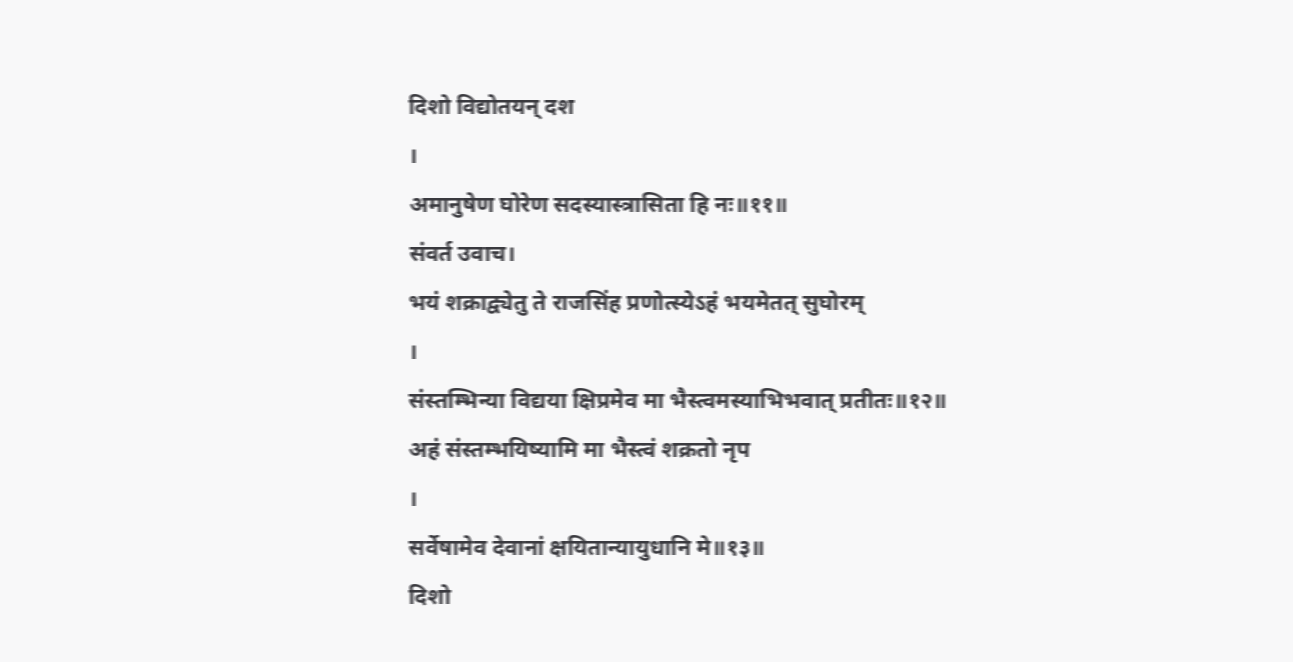दिशो विद्योतयन् दश
।
अमानुषेण घोरेण सदस्यास्त्रासिता हि नः॥११॥
संवर्त उवाच।
भयं शक्राद्व्येतु ते राजसिंह प्रणोत्स्येऽहं भयमेतत् सुघोरम्
।
संस्तम्भिन्या विद्यया क्षिप्रमेव मा भैस्त्वमस्याभिभवात् प्रतीतः॥१२॥
अहं संस्तम्भयिष्यामि मा भैस्त्वं शक्रतो नृप
।
सर्वेषामेव देवानां क्षयितान्यायुधानि मे॥१३॥
दिशो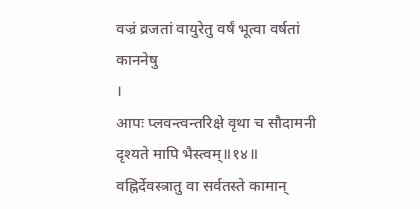वज्रं व्रजतां वायुरेतु वर्षं भूत्वा वर्षतां काननेषु
।
आपः प्लवन्त्वन्तरिक्षे वृथा च सौदामनी दृश्यते मापि भैस्त्वम्॥१४॥
वह्निर्देवस्त्रातु वा सर्वतस्ते कामान्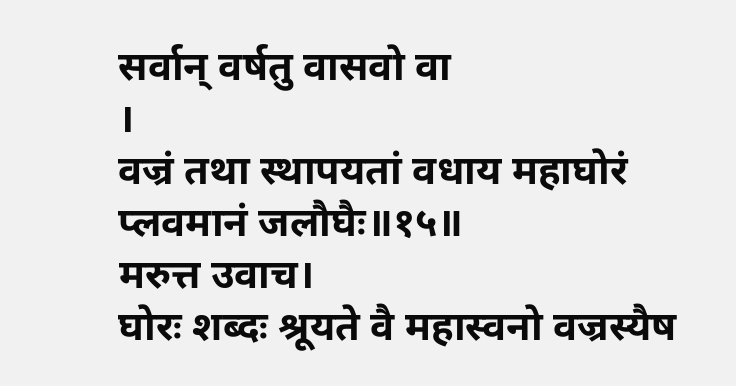सर्वान् वर्षतु वासवो वा
।
वज्रं तथा स्थापयतां वधाय महाघोरं प्लवमानं जलौघैः॥१५॥
मरुत्त उवाच।
घोरः शब्दः श्रूयते वै महास्वनो वज्रस्यैष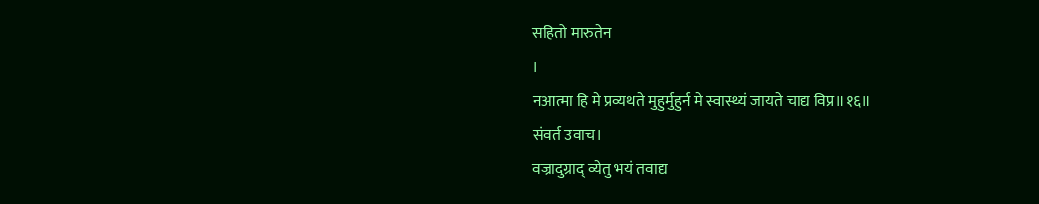सहितो मारुतेन
।
नआत्मा हि मे प्रव्यथते मुहुर्मुहुर्न मे स्वास्थ्यं जायते चाद्य विप्र॥१६॥
संवर्त उवाच।
वज्रादुग्राद् व्येतु भयं तवाद्य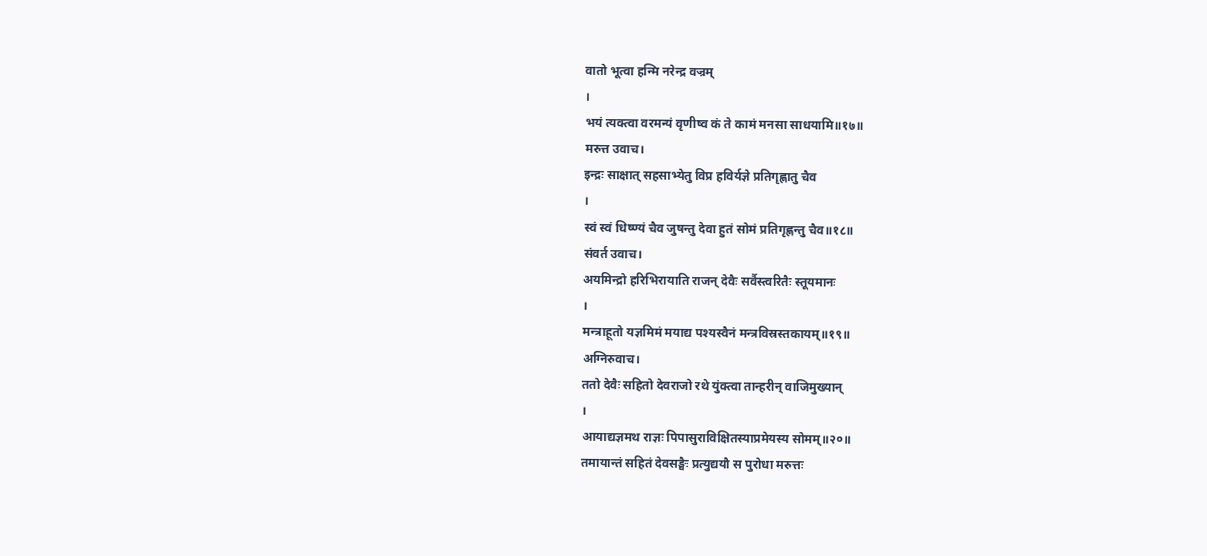वातो भूत्वा हन्मि नरेन्द्र वज्रम्
।
भयं त्यक्त्वा वरमन्यं वृणीष्व कं ते कामं मनसा साधयामि॥१७॥
मरुत्त उवाच।
इन्द्रः साक्षात् सहसाभ्येतु विप्र हविर्यज्ञे प्रतिगृह्णातु चैव
।
स्वं स्वं धिष्ण्यं चैव जुषन्तु देवा हुतं सोमं प्रतिगृह्णन्तु चैव॥१८॥
संवर्त उवाच।
अयमिन्द्रो हरिभिरायाति राजन् देवैः सर्वैस्त्वरितैः स्तूयमानः
।
मन्त्राहूतो यज्ञमिमं मयाद्य पश्यस्वैनं मन्त्रविस्रस्तकायम्॥१९॥
अग्निरुवाच।
ततो देवैः सहितो देवराजो रथे युंक्त्वा तान्हरीन् वाजिमुख्यान्
।
आयाद्यज्ञमथ राज्ञः पिपासुराविक्षितस्याप्रमेयस्य सोमम्॥२०॥
तमायान्तं सहितं देवसङ्घैः प्रत्युद्ययौ स पुरोधा मरुत्तः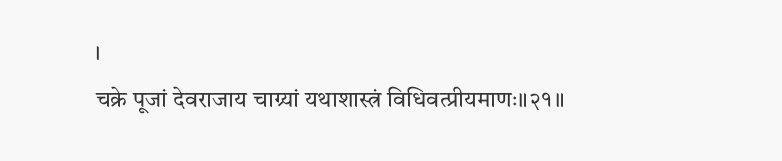।
चक्रे पूजां देवराजाय चाग्र्यां यथाशास्त्रं विधिवत्प्रीयमाणः॥२१॥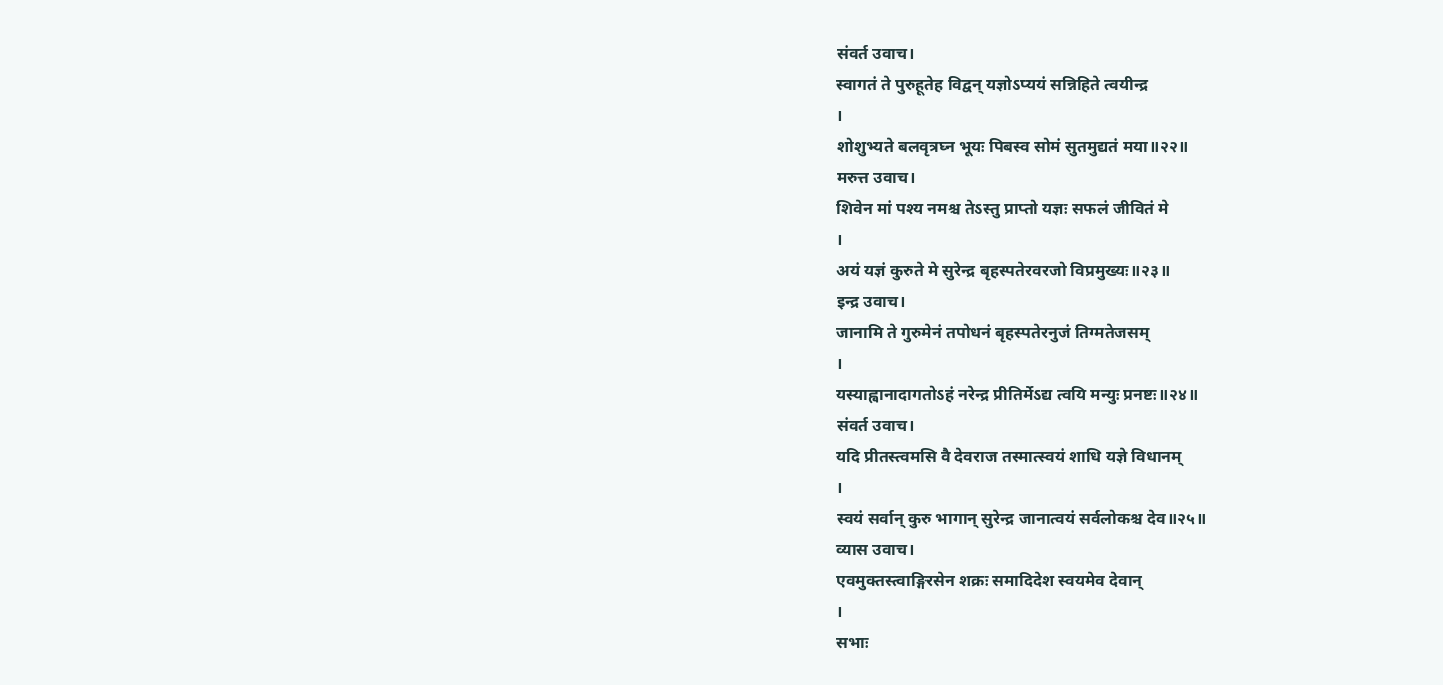संवर्त उवाच।
स्वागतं ते पुरुहूतेह विद्वन् यज्ञोऽप्ययं सन्निहिते त्वयीन्द्र
।
शोशुभ्यते बलवृत्रघ्न भूयः पिबस्व सोमं सुतमुद्यतं मया॥२२॥
मरुत्त उवाच।
शिवेन मां पश्य नमश्च तेऽस्तु प्राप्तो यज्ञः सफलं जीवितं मे
।
अयं यज्ञं कुरुते मे सुरेन्द्र बृहस्पतेरवरजो विप्रमुख्यः॥२३॥
इन्द्र उवाच।
जानामि ते गुरुमेनं तपोधनं बृहस्पतेरनुजं तिग्मतेजसम्
।
यस्याह्वानादागतोऽहं नरेन्द्र प्रीतिर्मेऽद्य त्वयि मन्युः प्रनष्टः॥२४॥
संवर्त उवाच।
यदि प्रीतस्त्वमसि वै देवराज तस्मात्स्वयं शाधि यज्ञे विधानम्
।
स्वयं सर्वान् कुरु भागान् सुरेन्द्र जानात्वयं सर्वलोकश्च देव॥२५॥
व्यास उवाच।
एवमुक्तस्त्वाङ्गिरसेन शक्रः समादिदेश स्वयमेव देवान्
।
सभाः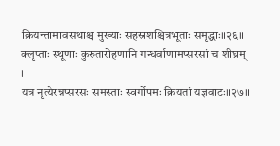क्रियन्तामावसथाश्च मुख्याः सहस्रशश्चित्रभूताः समृद्धाः॥२६॥
क्लृप्ताः स्थूणाः कुरुतारोहणानि गन्धर्वाणामप्सरसां च शीघ्रम्
।
यत्र नृत्येरन्नप्सरसः समस्ताः स्वर्गोपमः क्रियतां यज्ञवाटः॥२७॥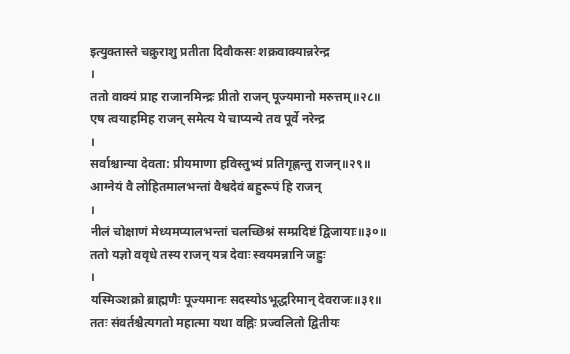इत्युक्तास्ते चक्रुराशु प्रतीता दिवौकसः शक्रवाक्यान्नरेन्द्र
।
ततो वाक्यं प्राह राजानमिन्द्रः प्रीतो राजन् पूज्यमानो मरुत्तम्॥२८॥
एष त्वयाहमिह राजन् समेत्य ये चाप्यन्ये तव पूर्वे नरेन्द्र
।
सर्वाश्चान्या देवता: प्रीयमाणा हविस्तुभ्यं प्रतिगृह्णन्तु राजन्॥२९॥
आग्नेयं वै लोहितमालभन्तां वैश्वदेवं बहुरूपं हि राजन्
।
नीलं चोक्षाणं मेध्यमप्यालभन्तां चलच्छिश्नं सम्प्रदिष्टं द्विजायाः॥३०॥
ततो यज्ञो ववृधे तस्य राजन् यत्र देवाः स्वयमन्नानि जह्रुः
।
यस्मिञ्शक्रो ब्राह्मणैः पूज्यमानः सदस्योऽभूद्धरिमान् देवराजः॥३१॥
ततः संवर्तश्चैत्यगतो महात्मा यथा वह्निः प्रज्वलितो द्वितीयः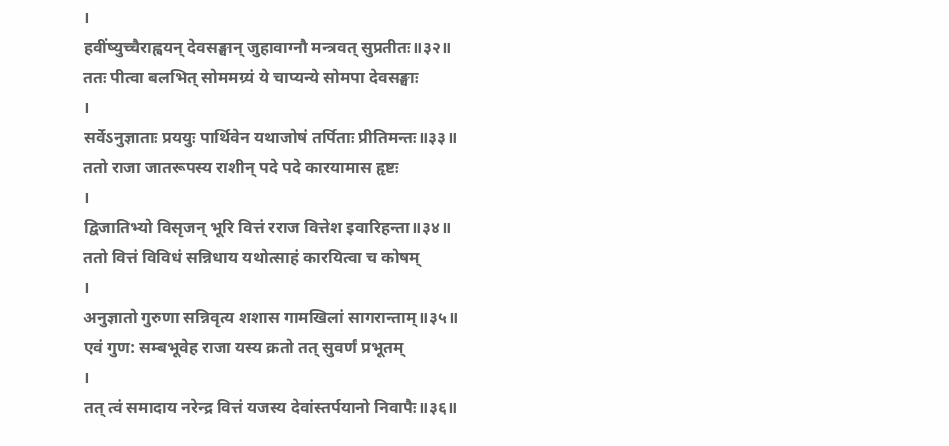।
हवींष्युच्चैराह्वयन् देवसङ्घान् जुहावाग्नौ मन्त्रवत् सुप्रतीतः॥३२॥
ततः पीत्वा बलभित् सोममग्र्यं ये चाप्यन्ये सोमपा देवसङ्घाः
।
सर्वेऽनुज्ञाताः प्रययुः पार्थिवेन यथाजोषं तर्पिताः प्रीतिमन्तः॥३३॥
ततो राजा जातरूपस्य राशीन् पदे पदे कारयामास हृष्टः
।
द्विजातिभ्यो विसृजन् भूरि वित्तं रराज वित्तेश इवारिहन्ता॥३४॥
ततो वित्तं विविधं सन्निधाय यथोत्साहं कारयित्वा च कोषम्
।
अनुज्ञातो गुरुणा सन्निवृत्य शशास गामखिलां सागरान्ताम्॥३५॥
एवं गुण: सम्बभूवेह राजा यस्य क्रतो तत् सुवर्णं प्रभूतम्
।
तत् त्वं समादाय नरेन्द्र वित्तं यजस्य देवांस्तर्पयानो निवापैः॥३६॥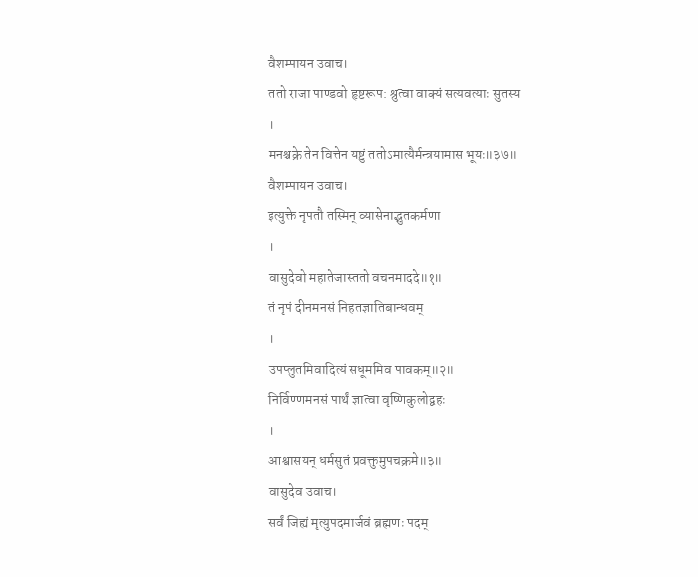वैशम्पायन उवाच।
ततो राजा पाण्डवो हृष्टरूप: श्रुत्वा वाक्यं सत्यवत्याः सुतस्य
।
मनश्चक्रे तेन वित्तेन यष्टुं ततोऽमात्यैर्मन्त्रयामास भूयः॥३७॥
वैशम्पायन उवाच।
इत्युक्ते नृपतौ तस्मिन् व्यासेनाद्भुतकर्मणा
।
वासुदेवो महातेजास्ततो वचनमाददे॥१॥
तं नृपं दीनमनसं निहतज्ञातिबान्धवम्
।
उपप्लुतमिवादित्यं सधूममिव पावकम्॥२॥
निर्विण्णमनसं पार्थं ज्ञात्वा वृष्णिकुलोद्वहः
।
आश्वासयन् धर्मसुतं प्रवक्तुमुपचक्रमे॥३॥
वासुदेव उवाच।
सर्वं जिह्यं मृत्युपदमार्जवं ब्रह्मणः पदम्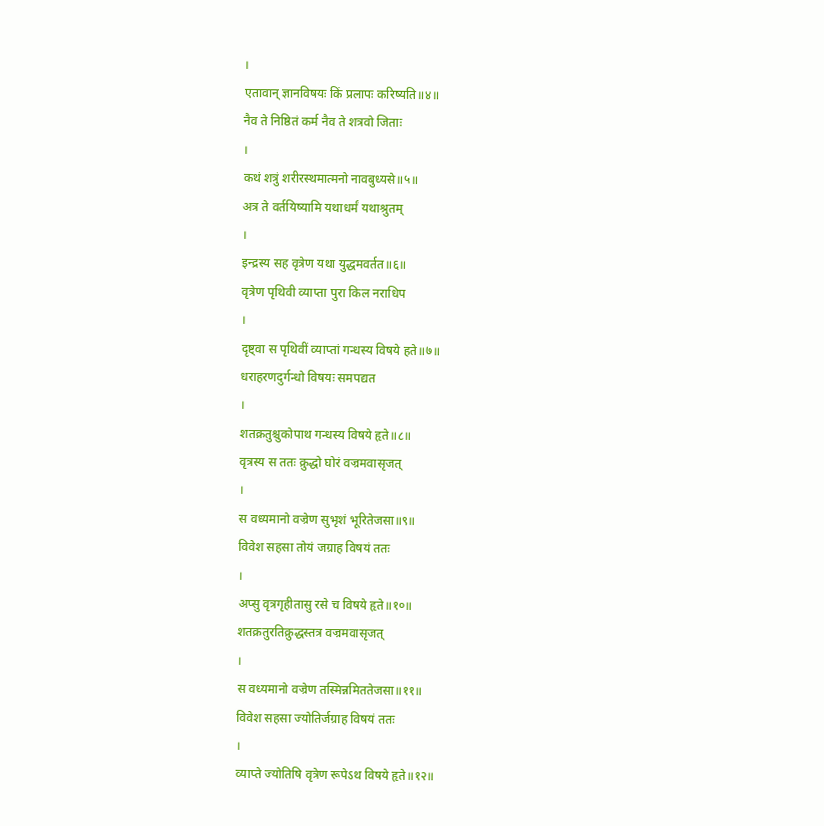।
एतावान् ज्ञानविषयः किं प्रलापः करिष्यति॥४॥
नैव ते निष्ठितं कर्म नैव ते शत्रवो जिताः
।
कथं शत्रुं शरीरस्थमात्मनो नावबुध्यसे॥५॥
अत्र ते वर्तयिष्यामि यथाधर्मं यथाश्रुतम्
।
इन्द्रस्य सह वृत्रेण यथा युद्धमवर्तत॥६॥
वृत्रेण पृथिवी व्याप्ता पुरा किल नराधिप
।
दृष्ट्वा स पृथिवीं व्याप्तां गन्धस्य विषये हते॥७॥
धराहरणदुर्गन्धो विषयः समपद्यत
।
शतक्रतुश्चुकोपाथ गन्धस्य विषये हृते॥८॥
वृत्रस्य स ततः क्रुद्धो घोरं वज्रमवासृजत्
।
स वध्यमानो वज्रेण सुभृशं भूरितेजसा॥९॥
विवेश सहसा तोयं जग्राह विषयं ततः
।
अप्सु वृत्रगृहीतासु रसे च विषये हृते॥१०॥
शतक्रतुरतिक्रुद्धस्तत्र वज्रमवासृजत्
।
स वध्यमानो वज्रेण तस्मिन्नमिततेजसा॥११॥
विवेश सहसा ज्योतिर्जग्राह विषयं ततः
।
व्याप्ते ज्योतिषि वृत्रेण रूपेऽथ विषये हृते॥१२॥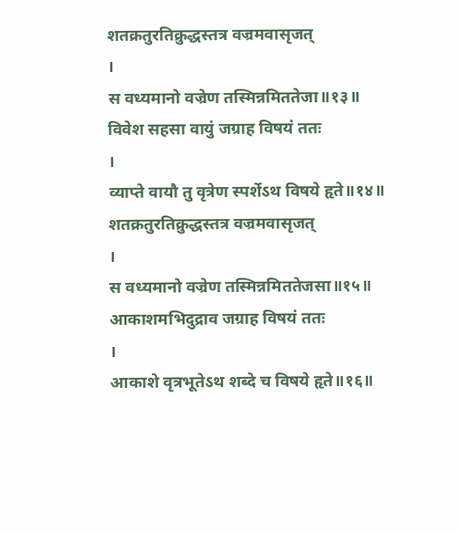शतक्रतुरतिक्रुद्धस्तत्र वज्रमवासृजत्
।
स वध्यमानो वज्रेण तस्मिन्नमिततेजा॥१३॥
विवेश सहसा वायुं जग्राह विषयं ततः
।
व्याप्ते वायौ तु वृत्रेण स्पर्शेऽथ विषये हृते॥१४॥
शतक्रतुरतिक्रुद्धस्तत्र वज्रमवासृजत्
।
स वध्यमानो वज्रेण तस्मिन्नमिततेजसा॥१५॥
आकाशमभिदुद्राव जग्राह विषयं ततः
।
आकाशे वृत्रभूतेऽथ शब्दे च विषये हृते॥१६॥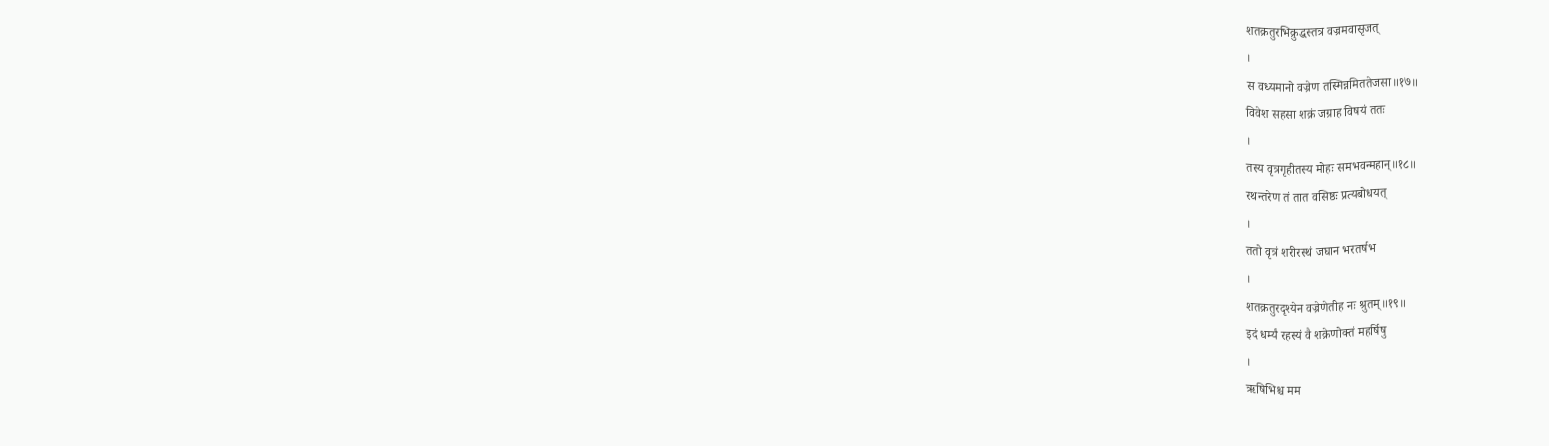शतक्रतुरभिक्रुद्धस्तत्र वज्रमवासृजत्
।
स वध्यमानो वज्रेण तस्मिन्नमिततेजसा॥१७॥
विवेश सहसा शक्रं जग्राह विषयं ततः
।
तस्य वृत्रगृहीतस्य मोहः समभवन्महान्॥१८॥
रथन्तरेण तं तात वसिष्ठः प्रत्यबोधयत्
।
ततो वृत्रं शरीरस्थं जघान भरतर्षभ
।
शतक्रतुरदृश्येन वज्रेणेतीह नः श्रुतम्॥१९॥
इदं धर्म्यं रहस्यं वै शक्रेणोक्तं महर्षिषु
।
ऋषिभिश्च मम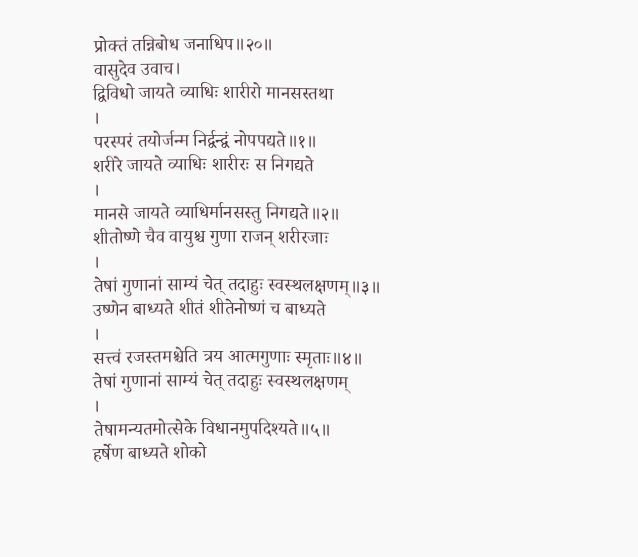प्रोक्तं तन्निबोध जनाधिप॥२०॥
वासुदेव उवाच।
द्विविधो जायते व्याधिः शारीरो मानसस्तथा
।
परस्परं तयोर्जन्म निर्द्वन्द्वं नोपपद्यते॥१॥
शरीरे जायते व्याधिः शारीरः स निगद्यते
।
मानसे जायते व्याधिर्मानसस्तु निगद्यते॥२॥
शीतोष्णे चैव वायुश्च गुणा राजन् शरीरजाः
।
तेषां गुणानां साम्यं चेत् तदाहुः स्वस्थलक्षणम्॥३॥
उष्णेन बाध्यते शीतं शीतेनोष्णं च बाध्यते
।
सत्त्वं रजस्तमश्चेति त्रय आत्मगुणाः स्मृताः॥४॥
तेषां गुणानां साम्यं चेत् तदाहुः स्वस्थलक्षणम्
।
तेषामन्यतमोत्सेके विधानमुपदिश्यते॥५॥
हर्षेण बाध्यते शोको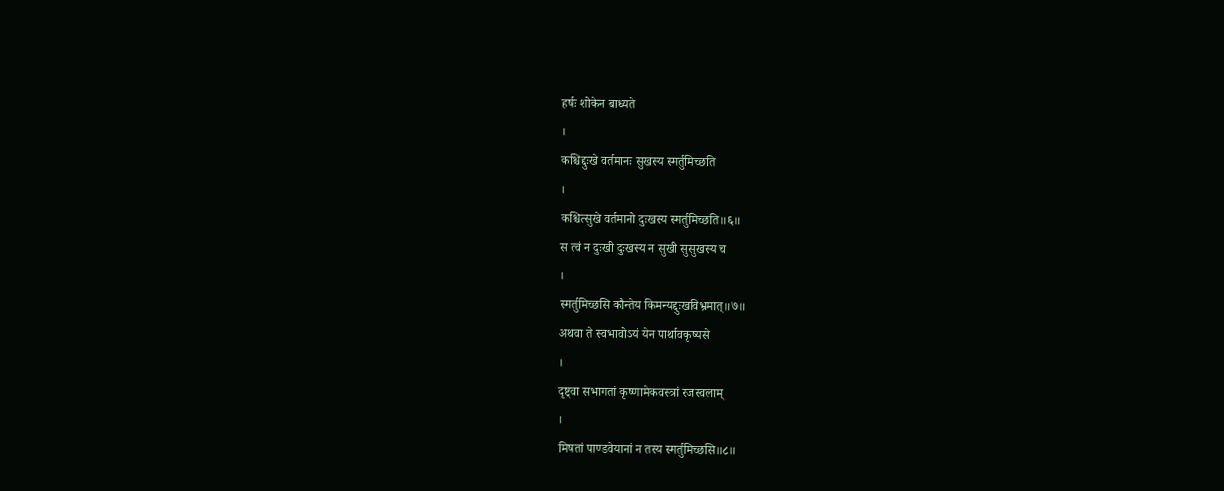हर्षः शोकेन बाध्यते
।
कश्चिद्दुःखे वर्तमानः सुखस्य स्मर्तुमिच्छति
।
कश्चित्सुखे वर्तमानो दुःखस्य स्मर्तुमिच्छति॥६॥
स त्वं न दुःखी दुःखस्य न सुखी सुसुखस्य च
।
स्मर्तुमिच्छसि कौन्तेय किमन्यद्दुःखविभ्रमात्॥७॥
अथवा ते स्वभावोऽयं येन पार्थावकृष्यसे
।
दृष्ट्वा सभागतां कृष्णामेकवस्त्रां रजस्वलाम्
।
मिषतां पाण्डवेयानां न तस्य स्मर्तुमिच्छसि॥८॥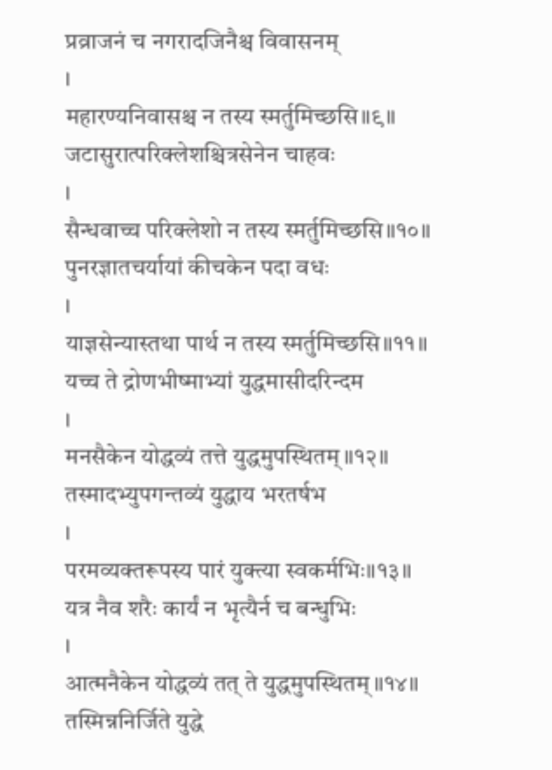प्रव्राजनं च नगरादजिनैश्च विवासनम्
।
महारण्यनिवासश्च न तस्य स्मर्तुमिच्छसि॥९॥
जटासुरात्परिक्लेशश्चित्रसेनेन चाहवः
।
सैन्धवाच्च परिक्लेशो न तस्य स्मर्तुमिच्छसि॥१०॥
पुनरज्ञातचर्यायां कीचकेन पदा वधः
।
याज्ञसेन्यास्तथा पार्थ न तस्य स्मर्तुमिच्छसि॥११॥
यच्च ते द्रोणभीष्माभ्यां युद्धमासीदरिन्दम
।
मनसैकेन योद्धव्यं तत्ते युद्धमुपस्थितम्॥१२॥
तस्मादभ्युपगन्तव्यं युद्धाय भरतर्षभ
।
परमव्यक्तरूपस्य पारं युक्त्या स्वकर्मभिः॥१३॥
यत्र नैव शरैः कार्यं न भृत्यैर्न च बन्धुभिः
।
आत्मनैकेन योद्धव्यं तत् ते युद्धमुपस्थितम्॥१४॥
तस्मिन्ननिर्जिते युद्धे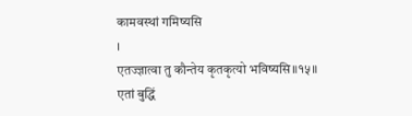कामवस्थां गमिष्यसि
।
एतज्ज्ञात्वा तु कौन्तेय कृतकृत्यो भविष्यसि॥१५॥
एतां बुद्धिं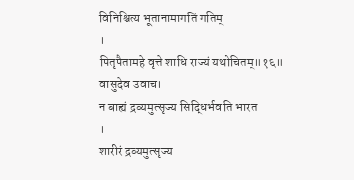विनिश्चित्य भूतानामागतिं गतिम्
।
पितृपैतामहे वृत्ते शाधि राज्यं यथोचितम्॥१६॥
वासुदेव उवाच।
न बाह्यं द्रव्यमुत्सृज्य सिद्धिर्भवति भारत
।
शारीरं द्रव्यमुत्सृज्य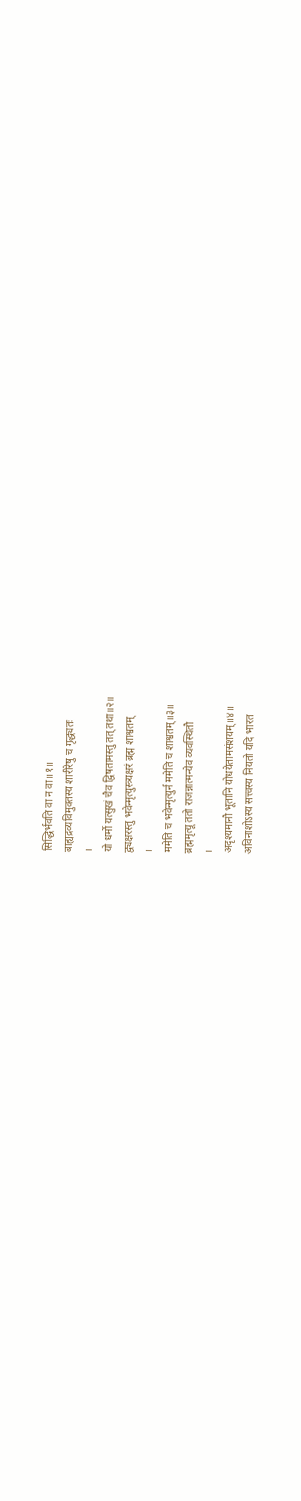सिद्धिर्भवति वा न वा॥१॥
बाह्यद्रव्यविमुक्तस्य शारीरेषु च गृद्ध्यतः
।
यो धर्मो यत्सुखं चैव द्विषतामस्तु तत् तथा॥२॥
द्व्यक्षरस्तु भवेन्मृत्युस्त्र्यक्षरं ब्रह्म शाश्वतम्
।
ममेति च भवेन्मृत्युर्न ममेति च शाश्वतम्॥३॥
ब्रह्ममृत्यू ततो राजन्नात्मन्येव व्यवस्थितौ
।
अदृश्यमानौ भूतानि योधयेतामसंशयम्॥४॥
अविनाशोऽस्य सत्त्वस्य नियतो यदि भारत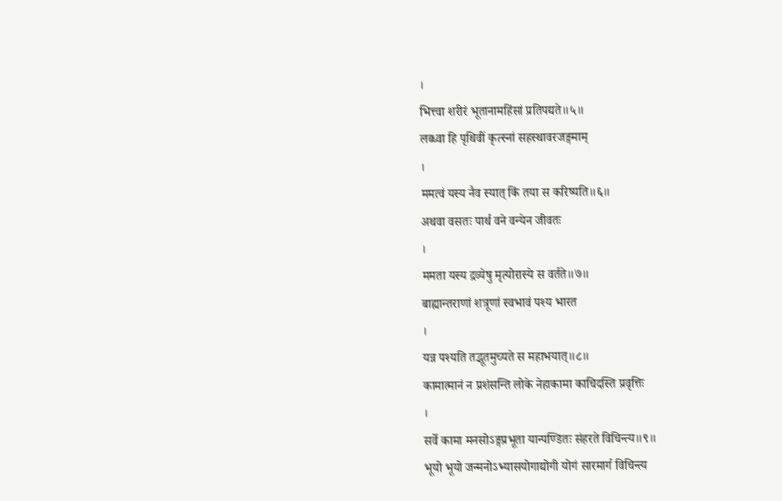।
भित्त्वा शरीरं भूतानामहिंसां प्रतिपद्यते॥५॥
लब्ध्वा हि पृथिवीं कृत्स्नां सहस्थावरजङ्गमाम्
।
ममत्वं यस्य नैव स्यात् किं तया स करिष्यति॥६॥
अथवा वसतः पार्थ वने वन्येन जीवतः
।
ममता यस्य द्रव्येषु मृत्योरास्ये स वर्तते॥७॥
बाह्यान्तराणां शत्रूणां स्वभावं पश्य भारत
।
यन्न पश्यति तद्भूतमुच्यते स महाभयात्॥८॥
कामात्मानं न प्रशंसन्ति लोके नेहाकामा काचिदस्ति प्रवृत्तिः
।
सर्वे कामा मनसोऽङ्गप्रभूता यान्पण्डितः संहरते विचिन्त्य॥९॥
भूयो भूयो जन्मनोऽभ्यासयोगाद्योगी योगं सारमार्ग विचिन्त्य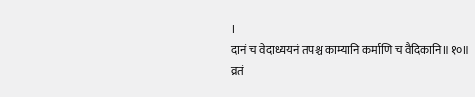।
दानं च वेदाध्ययनं तपश्च काम्यानि कर्माणि च वैदिकानि॥१०॥
व्रतं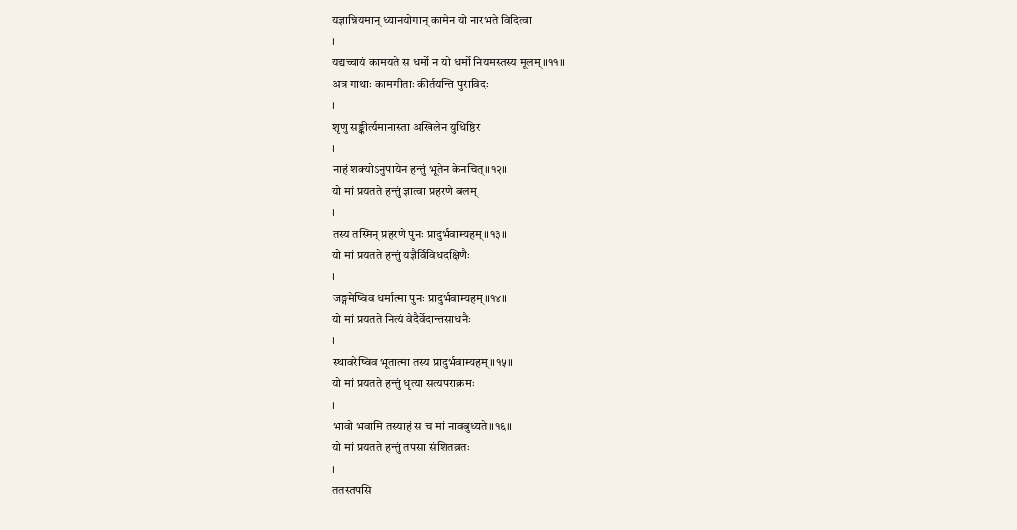यज्ञान्नियमान् ध्यानयोगान् कामेन यो नारभते विदित्वा
।
यद्यच्चायं कामयते स धर्मो न यो धर्मो नियमस्तस्य मूलम्॥११॥
अत्र गाथाः कामगीताः कीर्तयन्ति पुराविदः
।
शृणु सङ्कीर्त्यमानास्ता अखिलेन युधिष्ठिर
।
नाहं शक्योऽनुपायेन हन्तुं भूतेन केनचित्॥१२॥
यो मां प्रयतते हन्तुं ज्ञात्वा प्रहरणे बलम्
।
तस्य तस्मिन् प्रहरणे पुनः प्रादुर्भवाम्यहम्॥१३॥
यो मां प्रयतते हन्तुं यज्ञैर्विविधदक्षिणैः
।
जङ्गमेष्विव धर्मात्मा पुनः प्रादुर्भवाम्यहम्॥१४॥
यो मां प्रयतते नित्यं वेदैर्वेदान्तसाधनैः
।
स्थावरेष्विव भूतात्मा तस्य प्रादुर्भवाम्यहम्॥१५॥
यो मां प्रयतते हन्तुं धृत्या सत्यपराक्रमः
।
भावो भवामि तस्याहं स च मां नावबुध्यते॥१६॥
यो मां प्रयतते हन्तुं तपसा संशितव्रतः
।
ततस्तपसि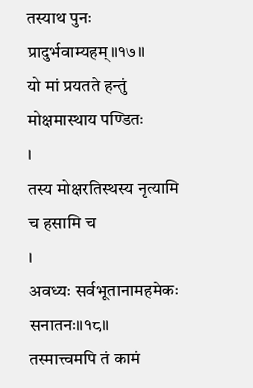तस्याथ पुनः प्रादुर्भवाम्यहम्॥१७॥
यो मां प्रयतते हन्तुं मोक्षमास्थाय पण्डितः
।
तस्य मोक्षरतिस्थस्य नृत्यामि च हसामि च
।
अवध्यः सर्वभूतानामहमेकः सनातनः॥१८॥
तस्मात्त्वमपि तं कामं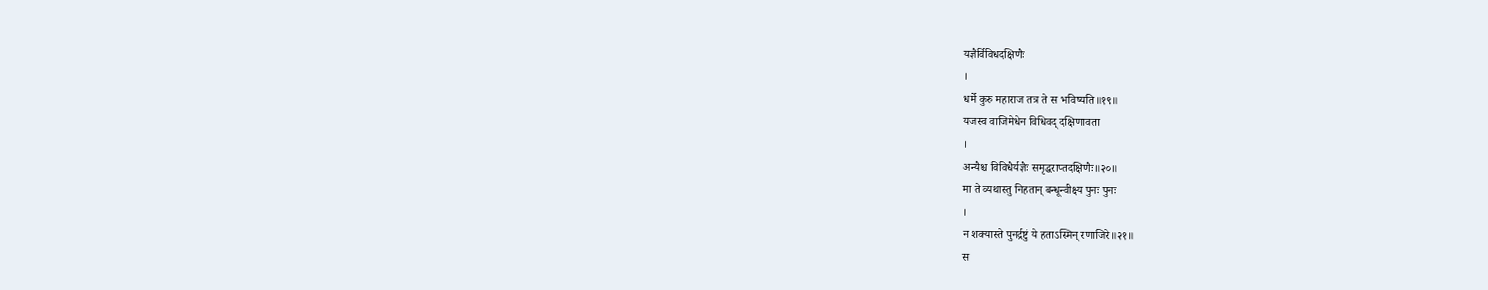यज्ञैर्विविधदक्षिणैः
।
धर्मे कुरु महाराज तत्र ते स भविष्यति॥१९॥
यजस्व वाजिमेधेन विधिवद् दक्षिणावता
।
अन्यैश्च विविधैर्यज्ञैः समृद्धराप्तदक्षिणैः॥२०॥
मा ते व्यथास्तु निहतान् बन्धून्वीक्ष्य पुनः पुनः
।
न शक्यास्ते पुनर्द्रष्टुं ये हताऽस्मिन् रणाजिरे॥२१॥
स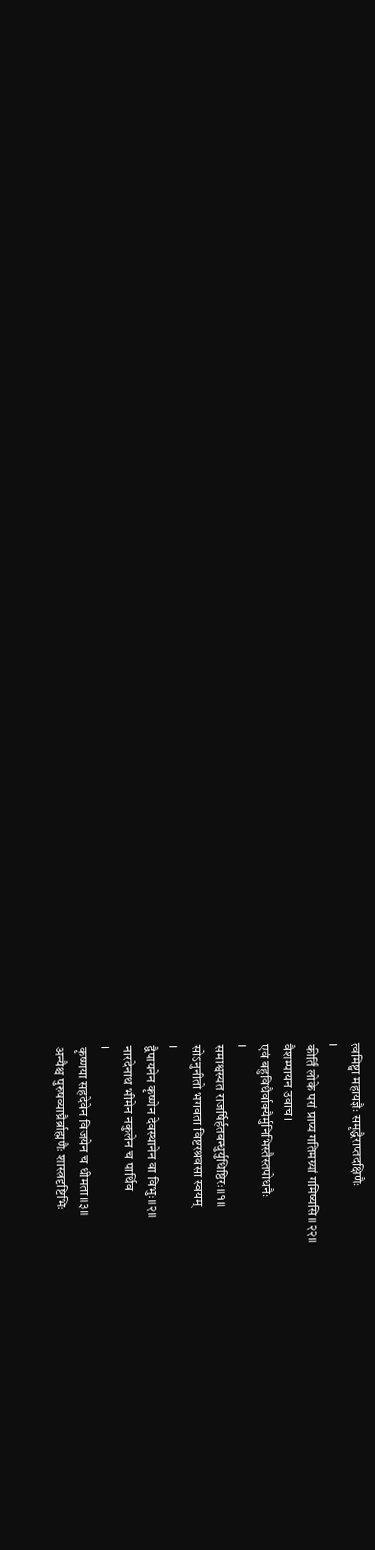त्वमिष्ट्वा महायज्ञैः समृद्धैराप्तदक्षिणैः
।
कीर्तिं लोके परां प्राप्य गतिमग्र्यां गमिष्यसि॥२२॥
वैशम्पायन उवाच।
एवं बहुविधैर्वाक्यैर्मुनिभिस्तैस्तपोधनैः
।
समाश्वस्यत राजर्षिर्हतबन्धुर्युधिष्ठिरः॥१॥
सोऽनुनीतो भगवता विष्टरश्रवसा स्वयम्
।
द्वैपायनेन कृष्णेन देवस्थानेन वा विभुः॥२॥
नारदेनाथ भीमेन नकुलेन च पार्थिव
।
कृष्णया सहदेवेन विजयेन च धीमता॥३॥
अन्यैश्च पुरुषव्याघ्रैर्ब्राह्मणैः शास्त्रदृष्टिभिः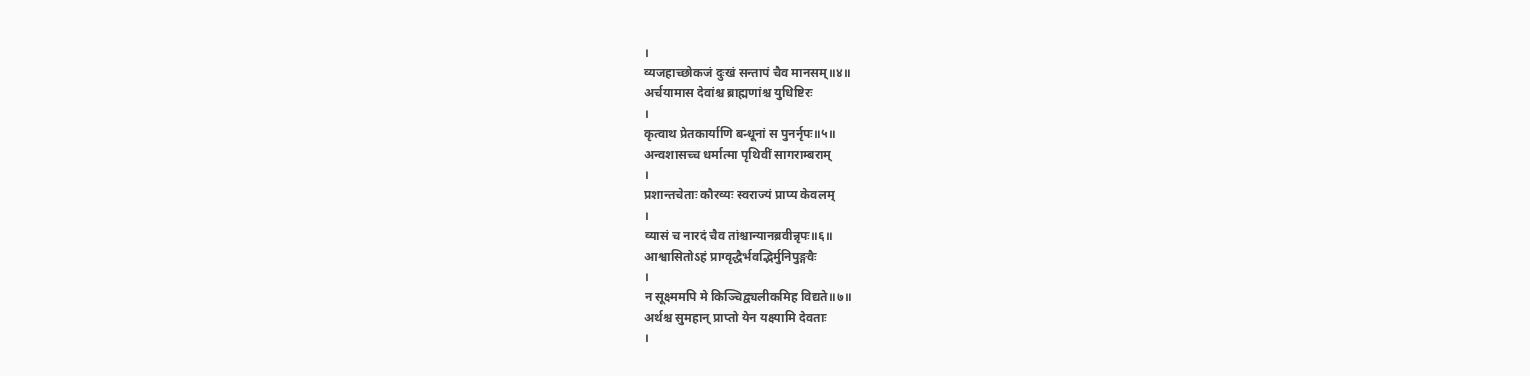।
व्यजहाच्छोकजं दुःखं सन्तापं चैव मानसम्॥४॥
अर्चयामास देवांश्च ब्राह्मणांश्च युधिष्टिरः
।
कृत्वाथ प्रेतकार्याणि बन्धूनां स पुनर्नृपः॥५॥
अन्वशासच्च धर्मात्मा पृथिवीं सागराम्बराम्
।
प्रशान्तचेताः कौरव्यः स्वराज्यं प्राप्य केवलम्
।
व्यासं च नारदं चैव तांश्चान्यानब्रवीन्नृपः॥६॥
आश्वासितोऽहं प्राग्वृद्धैर्भवद्भिर्मुनिपुङ्गवैः
।
न सूक्ष्ममपि मे किञ्चिद्व्यलीकमिह विद्यते॥७॥
अर्थश्च सुमहान् प्राप्तो येन यक्ष्यामि देवताः
।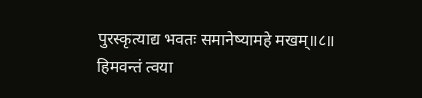पुरस्कृत्याद्य भवतः समानेष्यामहे मखम्॥८॥
हिमवन्तं त्वया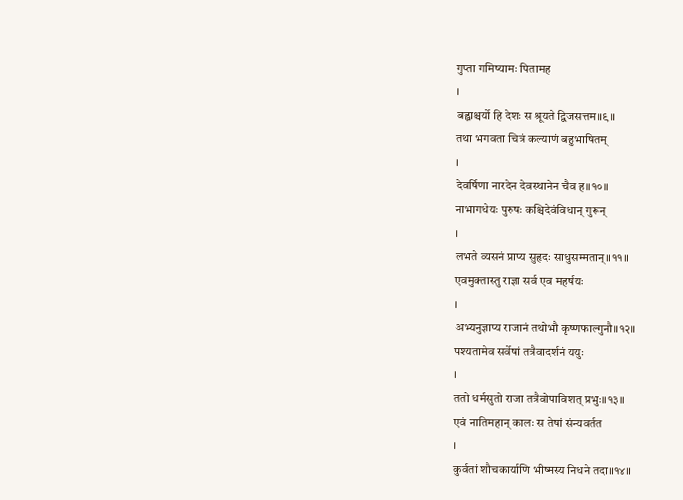गुप्ता गमिष्यामः पितामह
।
बह्वाश्चर्यो हि देशः स श्रूयते द्विजसत्तम॥९॥
तथा भगवता चित्रं कल्याणं बहुभाषितम्
।
देवर्षिणा नारदेन देवस्थानेन चैव ह॥१०॥
नाभागधेयः पुरुषः कश्चिदेवंविधान् गुरून्
।
लभते व्यसनं प्राप्य सुहृदः साधुसम्मतान्॥११॥
एवमुक्तास्तु राज्ञा सर्व एव महर्षयः
।
अभ्यनुज्ञाप्य राजानं तथोभौ कृष्णफाल्गुनौ॥१२॥
पश्यतामेव सर्वेषां तत्रैवादर्शनं ययुः
।
ततो धर्मसुतो राजा तत्रैवोपाविशत् प्रभुः॥१३॥
एवं नातिमहान् कालः स तेषां संन्यवर्तत
।
कुर्वतां शौचकार्याणि भीष्मस्य निधने तदा॥१४॥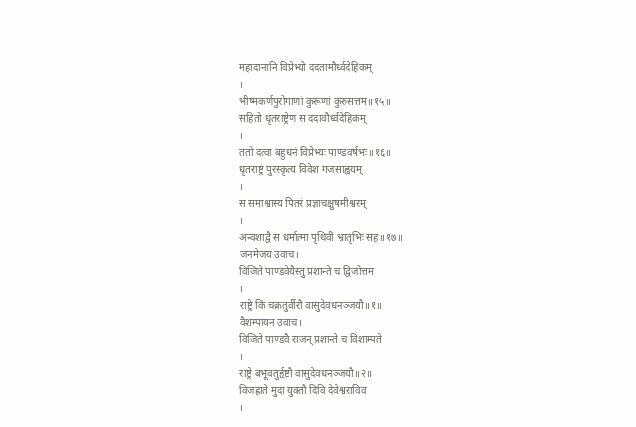महादानानि विप्रेभ्यो ददतामौर्ध्वदेहिकम्
।
भीष्मकर्णपुरोगाणां कुरूणां कुरुसत्तम॥१५॥
सहितो धृतराष्ट्रेण स ददावौर्ध्वदेहिकम्
।
ततो दत्वा बहुधनं विप्रेभ्यः पाण्डवर्षभः॥१६॥
धृतराष्ट्रं पुरस्कृत्य विवेश गजसाह्वयम्
।
स समाश्वास्य पितरं प्रज्ञाचक्षुषमीश्वरम्
।
अन्वशाद्वै स धर्मात्मा पृथिवीं भ्रातृभिः सह॥१७॥
जनमेजय उवाच।
विजिते पाण्डवेयैस्तु प्रशान्ते च द्विजोत्तम
।
राष्ट्रे किं चक्रतुर्वीरौ वासुदेवधनञ्जयौ॥१॥
वैशम्पायन उवाच।
विजिते पाण्डवै राजन् प्रशान्ते च विशाम्पते
।
राष्ट्रे बभूवतुर्हृष्टौ वासुदेवधनञ्जयौ॥२॥
विजह्राते मुदा युक्तौ दिवि देवेश्वराविव
।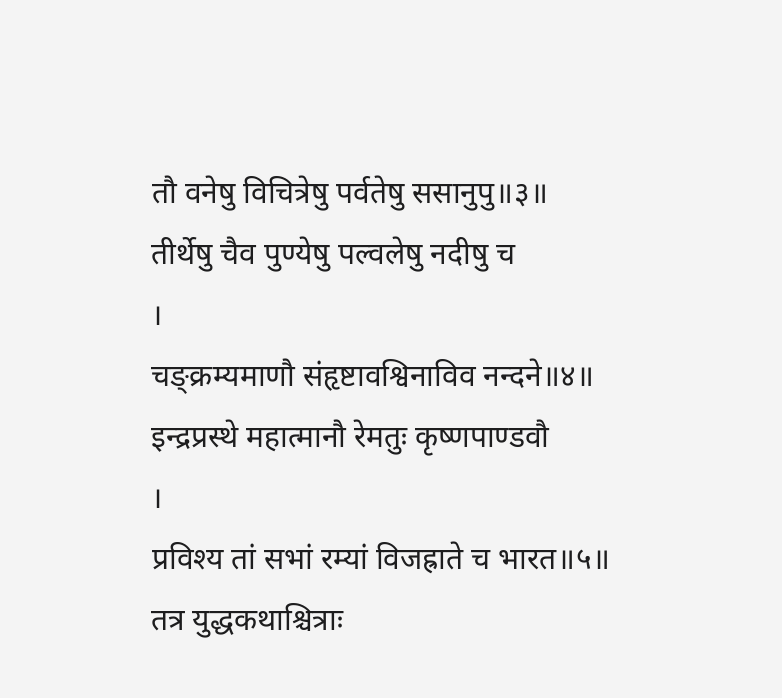तौ वनेषु विचित्रेषु पर्वतेषु ससानुपु॥३॥
तीर्थेषु चैव पुण्येषु पल्वलेषु नदीषु च
।
चङ्क्रम्यमाणौ संहृष्टावश्विनाविव नन्दने॥४॥
इन्द्रप्रस्थे महात्मानौ रेमतुः कृष्णपाण्डवौ
।
प्रविश्य तां सभां रम्यां विजह्राते च भारत॥५॥
तत्र युद्धकथाश्चित्राः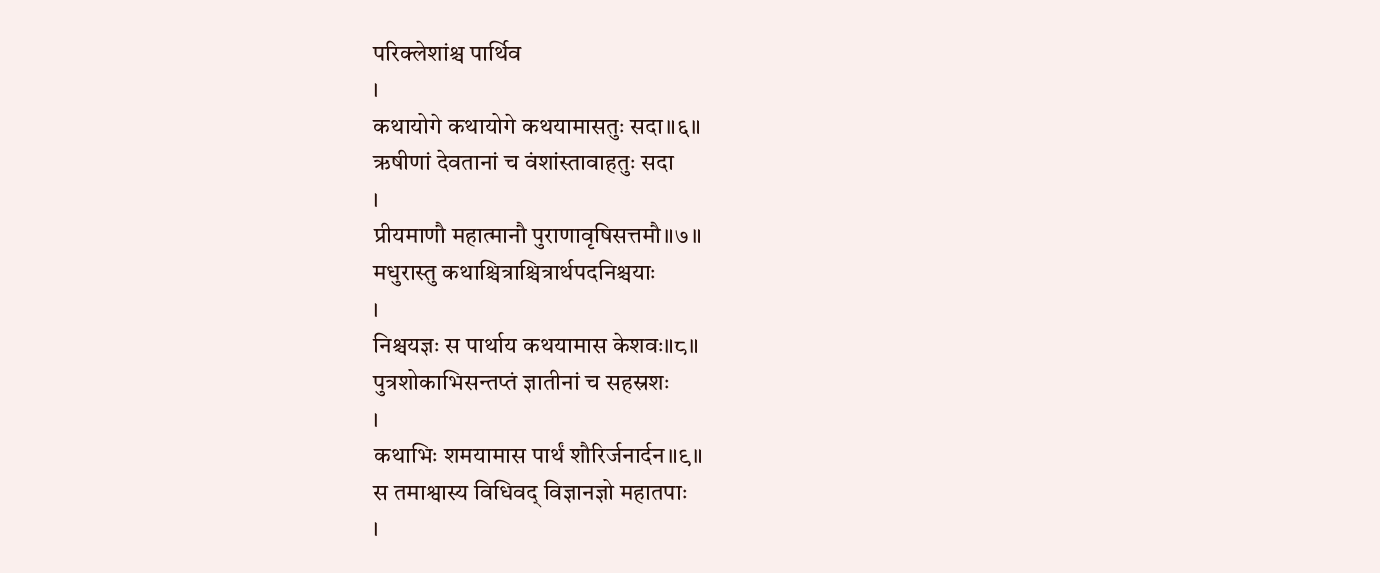परिक्लेशांश्च पार्थिव
।
कथायोगे कथायोगे कथयामासतुः सदा॥६॥
ऋषीणां देवतानां च वंशांस्तावाहतुः सदा
।
प्रीयमाणौ महात्मानौ पुराणावृषिसत्तमौ॥७॥
मधुरास्तु कथाश्चित्राश्चित्रार्थपदनिश्चयाः
।
निश्चयज्ञः स पार्थाय कथयामास केशवः॥८॥
पुत्रशोकाभिसन्तप्तं ज्ञातीनां च सहस्रशः
।
कथाभिः शमयामास पार्थं शौरिर्जनार्दन॥९॥
स तमाश्वास्य विधिवद् विज्ञानज्ञो महातपाः
।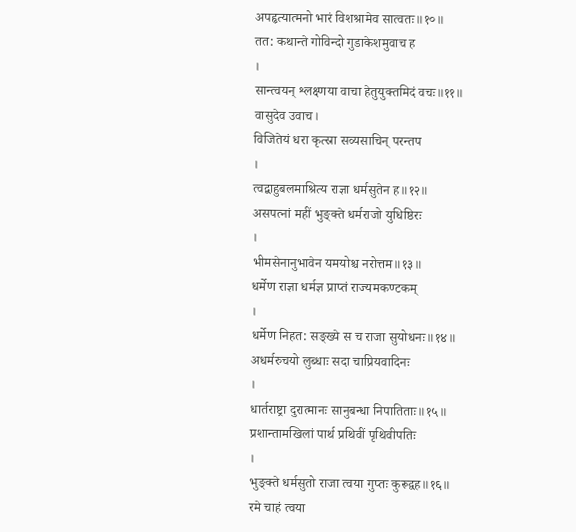अपहृत्यात्मनो भारं विशश्रामेव सात्वतः॥१०॥
तत: कथान्ते गोविन्दो गुडाकेशमुवाच ह
।
सान्त्वयन् श्लक्ष्णया वाचा हेतुयुक्तमिदं वचः॥११॥
वासुदेव उवाच।
विजितेयं धरा कृत्स्रा सव्यसाचिन् परन्तप
।
त्वद्बाहुबलमाश्रित्य राज्ञा धर्मसुतेन ह॥१२॥
असपत्नां महीं भुङ्क्ते धर्मराजो युधिष्ठिरः
।
भीमसेनानुभावेन यमयोश्च नरोत्तम॥१३॥
धर्मेण राज्ञा धर्मज्ञ प्राप्तं राज्यमकण्टकम्
।
धर्मेण निहत: सङ्ख्ये स च राजा सुयोधनः॥१४॥
अधर्मरुचयो लुब्धाः सदा चाप्रियवादिनः
।
धार्तराष्ट्रा दुरात्मानः सानुबन्धा निपातिताः॥१५॥
प्रशान्तामखिलां पार्थ प्रथिवीं पृथिवीपतिः
।
भुङ्क्ते धर्मसुतो राजा त्वया गुप्तः कुरूद्वह॥१६॥
रमे चाहं त्वया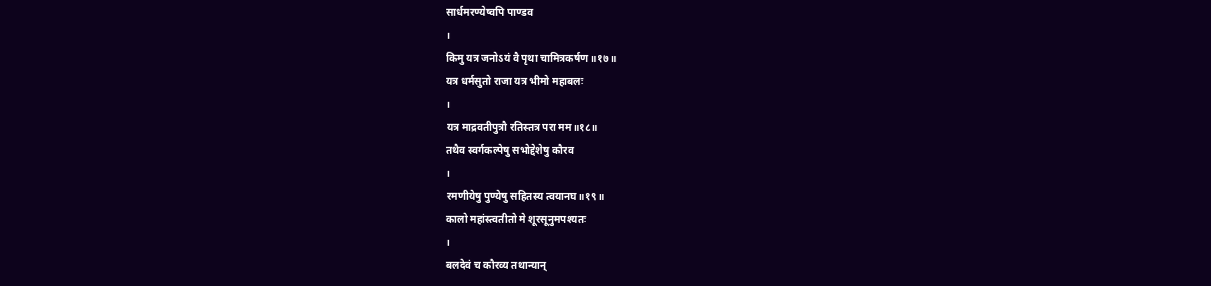सार्धमरण्येष्वपि पाण्डव
।
किमु यत्र जनोऽयं वै पृथा चामित्रकर्षण॥१७॥
यत्र धर्मसुतो राजा यत्र भीमो महाबलः
।
यत्र माद्रवतीपुत्रौ रतिस्तत्र परा मम॥१८॥
तथैव स्वर्गकल्पेषु सभोद्देशेषु कौरव
।
रमणीयेषु पुण्येषु सहितस्य त्वयानघ॥१९॥
कालो महांस्त्वतीतो मे शूरसूनुमपश्यतः
।
बलदेवं च कौरव्य तथान्यान्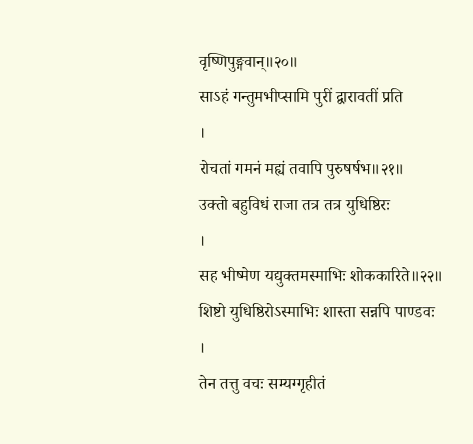वृष्णिपुङ्गवान्॥२०॥
साऽहं गन्तुमभीप्सामि पुरीं द्वारावतीं प्रति
।
रोचतां गमनं मह्यं तवापि पुरुषर्षभ॥२१॥
उक्तो बहुविधं राजा तत्र तत्र युधिष्ठिरः
।
सह भीष्मेण यद्युक्तमस्माभिः शोककारिते॥२२॥
शिष्टो युधिष्ठिरोऽस्माभिः शास्ता सन्नपि पाण्डवः
।
तेन तत्तु वचः सम्यग्गृहीतं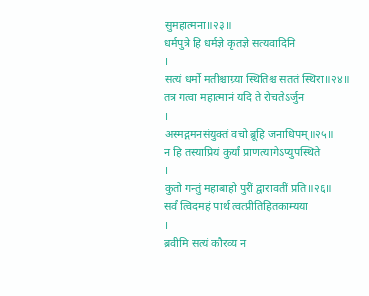सुमहात्मना॥२३॥
धर्मपुत्रे हि धर्मज्ञे कृतज्ञे सत्यवादिनि
।
सत्यं धर्मो मतीश्चाग्र्या स्थितिश्च सततं स्थिरा॥२४॥
तत्र गत्वा महात्मानं यदि ते रोचतेऽर्जुन
।
अस्मद्गमनसंयुक्तं वचो ब्रूहि जनाधिपम्॥२५॥
न हि तस्याप्रियं कुर्यां प्राणत्यागेऽप्युपस्थिते
।
कुतो गन्तुं महाबाहो पुरीं द्वारावतीं प्रति॥२६॥
सर्वं त्विदमहं पार्थ त्वत्प्रीतिहितकाम्यया
।
ब्रवीमि सत्यं कौरव्य न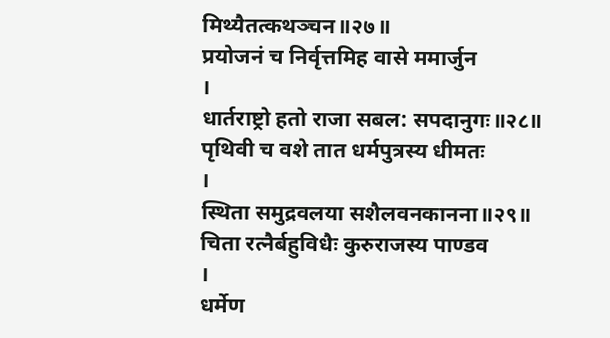मिथ्यैतत्कथञ्चन॥२७॥
प्रयोजनं च निर्वृत्तमिह वासे ममार्जुन
।
धार्तराष्ट्रो हतो राजा सबल: सपदानुगः॥२८॥
पृथिवी च वशे तात धर्मपुत्रस्य धीमतः
।
स्थिता समुद्रवलया सशैलवनकानना॥२९॥
चिता रत्नैर्बहुविधैः कुरुराजस्य पाण्डव
।
धर्मेण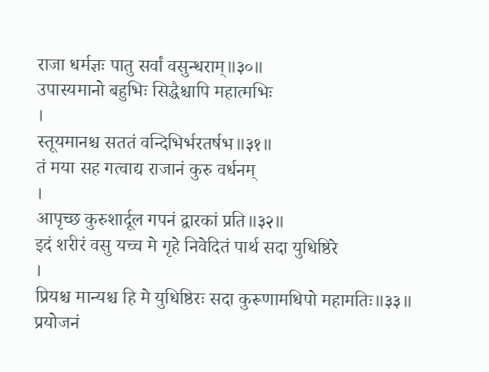राजा धर्मज्ञः पातु सर्वां वसुन्धराम्॥३०॥
उपास्यमानो बहुभिः सिद्धैश्चापि महात्मभिः
।
स्तूयमानश्च सततं वन्दिभिर्भरतर्षभ॥३१॥
तं मया सह गत्वाद्य राजानं कुरु वर्धनम्
।
आपृच्छ कुरुशार्दूल गपनं द्वारकां प्रति॥३२॥
इदं शरीरं वसु यच्च मे गृहे निवेदितं पार्थ सदा युधिष्ठिरे
।
प्रियश्च मान्यश्च हि मे युधिष्ठिरः सदा कुरूणामधिपो महामतिः॥३३॥
प्रयोजनं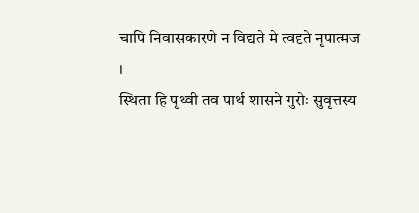चापि निवासकारणे न विद्यते मे त्वदृते नृपात्मज
।
स्थिता हि पृथ्वी तव पार्थ शासने गुरोः सुवृत्तस्य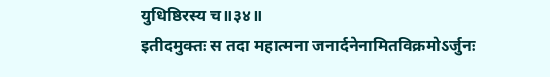युधिष्ठिरस्य च॥३४॥
इतीदमुक्तः स तदा महात्मना जनार्दनेनामितविक्रमोऽर्जुनः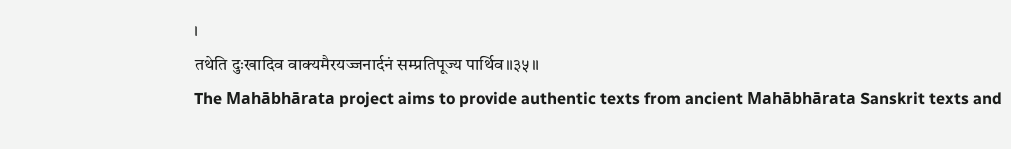।
तथेति दुःखादिव वाक्यमैरयज्जनार्दनं सम्प्रतिपूज्य पार्थिव॥३५॥
The Mahābhārata project aims to provide authentic texts from ancient Mahābhārata Sanskrit texts and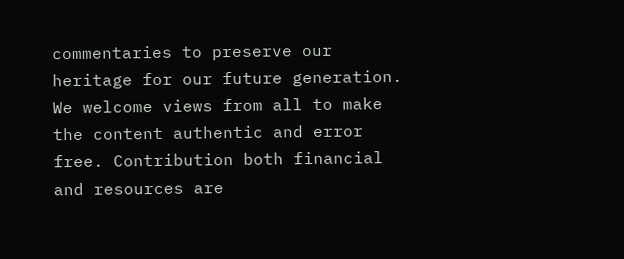commentaries to preserve our heritage for our future generation. We welcome views from all to make the content authentic and error free. Contribution both financial and resources are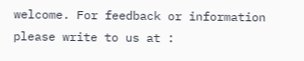welcome. For feedback or information please write to us at :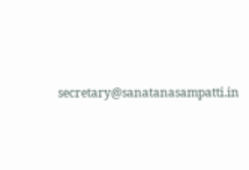secretary@sanatanasampatti.in